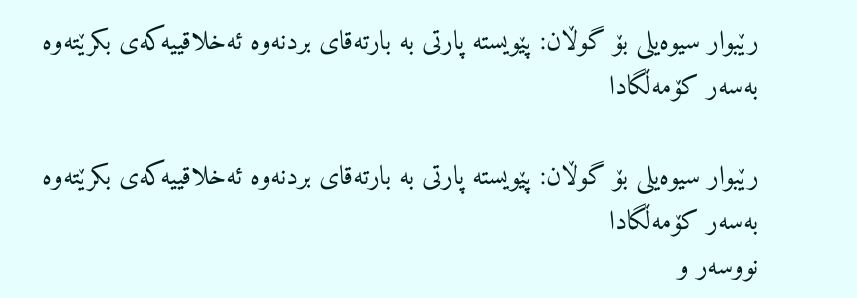رێبوار سیوه‌یلی بۆ گوڵان: پێویسته‌ پارتی به‌ بارته‌قای بردنه‌وه‌ ئه‌خلاقییه‌كه‌ی بكرێته‌وه‌ به‌سه‌ر كۆمه‌ڵگادا

رێبوار سیوه‌یلی بۆ گوڵان: پێویسته‌ پارتی به‌ بارته‌قای بردنه‌وه‌ ئه‌خلاقییه‌كه‌ی بكرێته‌وه‌ به‌سه‌ر كۆمه‌ڵگادا
نووسه‌ر و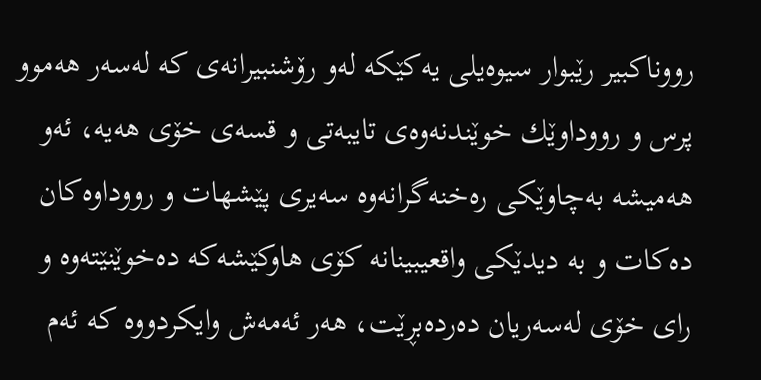رووناكبیر رێبوار سیوەیلی یه‌كێكه‌ له‌و رۆشنبیرانه‌ی كه‌ له‌سه‌ر هه‌موو پرس و رووداوێك خوێندنه‌وه‌ی تایبه‌تی و قسه‌ی خۆی هه‌یه‌، ئه‌و هه‌میشه‌ به‌چاوێكی ره‌خنه‌گرانه‌وە سه‌یری پێشهات و رووداوه‌كان ده‌كات و به‌ دیدێكی واقعیبینانه‌ كۆی هاوكێشه‌كه‌ ده‌خوێنێته‌وه‌ و رای خۆی له‌سه‌ریان ده‌رده‌بڕێت، هه‌ر ئه‌مه‌ش وایكردووه‌ كه‌ ئه‌م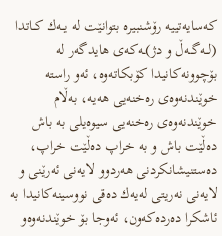كه‌سایه‌تییه‌ رۆشنبیره‌ بتوانێت له‌ یــه‌ك كــاتدا (لــه‌گــه‌ڵ و دژ)ـه‌كه‌ی هایدگه‌ر له‌ بۆچوونه‌كانیدا كۆبكاته‌وه‌، ئه‌و راسته‌ خوێندنه‌وه‌ی ره‌خنه‌یی هه‌یه‌، به‌ڵام خوێندنه‌وه‌ی ره‌خنه‌یی سیوه‌یلی به‌ باش ده‌ڵێت باش و به‌ خراپ ده‌ڵێت خراپ، ده‌ستنیشانكردنی هه‌ردوو لایه‌نی ئه‌رێنی و لایه‌نی نەریتی له‌یه‌ك ده‌قی نووسینه‌كانیدا به‌ ئاشكرا ده‌رده‌كه‌ون، ئه‌وجا بۆ خوێندنه‌وه‌و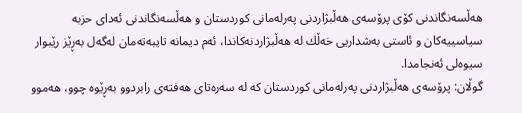هه‌ڵسه‌نگاندنی كۆی پرۆسه‌ی هه‌ڵبژاردنی په‌رله‌مانی كوردستان و هه‌ڵسه‌نگاندنی ئه‌دای حزبه‌ سیاسییه‌كان و ئاستی به‌شداریی خه‌ڵك له‌ هه‌ڵبژاردنه‌كاندا، ئه‌م دیمانه‌ تایبه‌ته‌مان له‌گه‌ل به‌ڕێز رێبوار سیوه‌لی ئه‌نجامدا.
گوڵان: پرۆسه‌ی هەڵبژاردنی په‌رله‌مانی كوردستان كه‌ له‌ سه‌ره‌تای هه‌فته‌ی رابردوو به‌ڕێوه‌ چوو، هه‌موو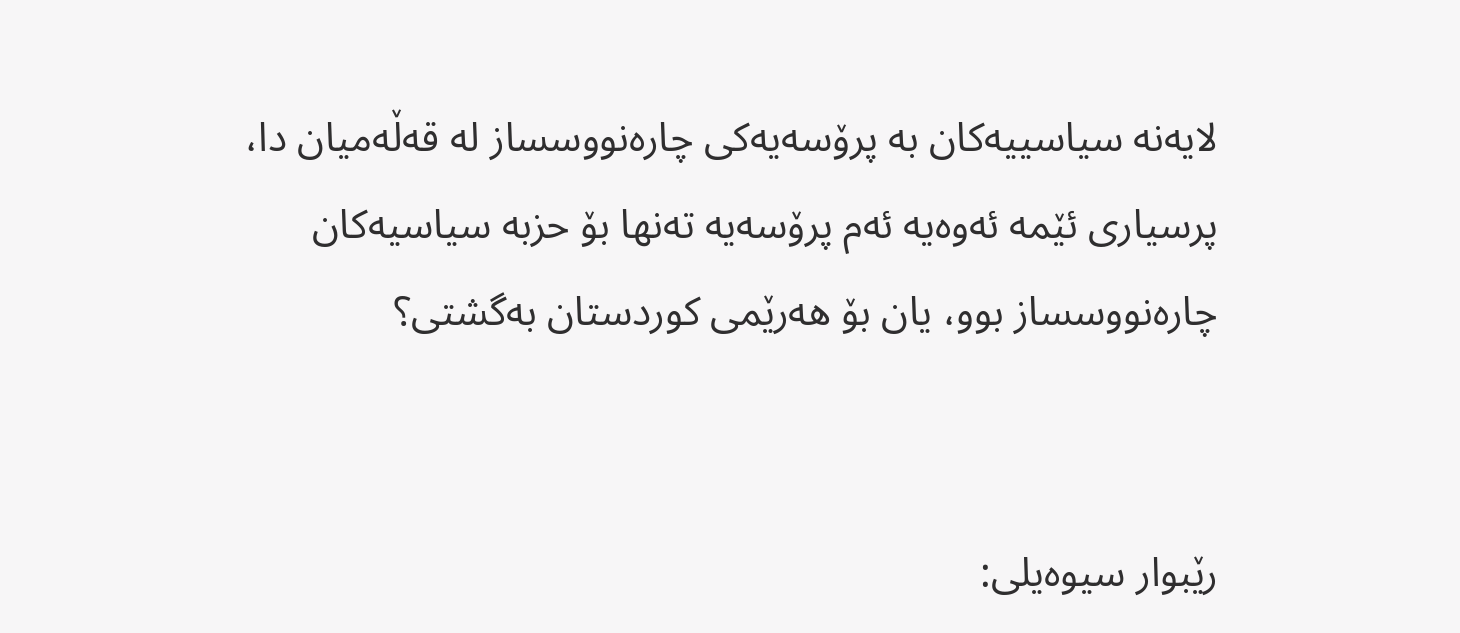لایه‌نه‌ سیاسییه‌كان به‌ پرۆسه‌یه‌كی چاره‌نووسساز له‌ قه‌ڵه‌میان دا، پرسیاری ئێمه‌ ئه‌وه‌یه‌ ئه‌م پرۆسه‌یه‌ ته‌نها بۆ حزبه‌ سیاسیه‌كان چاره‌نووسساز بوو، یان بۆ هه‌رێمی كوردستان به‌گشتی؟


رێبوار سیوه‌یلی: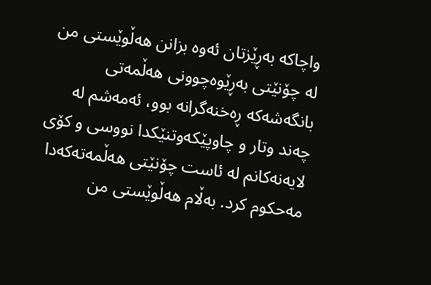واچاكه‌ به‌ڕێزتان ئه‌وه‌ بزانن هه‌ڵوێستی من له‌ چۆنێتی به‌ڕێوه‌چوونی هه‌ڵمه‌تی بانگه‌شه‌كه‌ ڕه‌خنه‌گرانه ‌بوو، ئه‌مه‌شم له‌ چه‌ند وتار و چاوپێكه‌وتنێكدا نووسی و كۆی لایه‌نه‌كانم له‌ ئاست چۆنێتی هه‌ڵمه‌ته‌كه‌دا مه‌حكوم كرد. به‌ڵام هه‌ڵوێستی من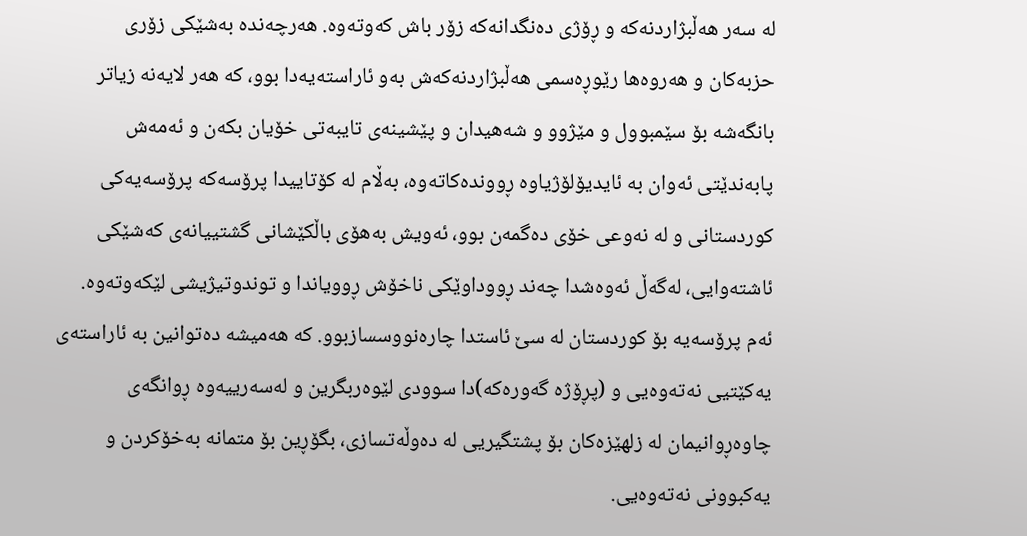له‌ سه‌ر هه‌ڵبژاردنه‌كه‌ و ڕۆژی ده‌نگدانه‌كه‌ زۆر باش كه‌وته‌وه‌. هه‌ر‌چه‌نده‌ به‌شێكی زۆری حزبه‌كان و هه‌روه‌ها رێوڕه‌سمی هه‌ڵبژاردنه‌كه‌ش به‌و ئاراسته‌یه‌دا بوو، كه‌ هه‌ر لایه‌نه‌ زیاتر بانگه‌شه‌ بۆ سێمبوول و مێژوو و شه‌هیدان و پێشینه‌ی تایبه‌تی خۆیان بكه‌ن و ئه‌مه‌ش پابه‌ندێتی ئه‌وان به‌ ئایدیۆلۆژیاوه‌ ڕوونده‌كاته‌وه‌، به‌ڵام له‌ كۆتاییدا پرۆسه‌كه‌ پرۆسه‌یه‌كی كوردستانی و له‌ نه‌وعی خۆی ده‌گمه‌ن بوو، ئه‌ویش به‌هۆی باڵكێشانی گشتییانه‌ی كه‌شێكی ئاشته‌وایی، له‌گه‌ڵ ئه‌وه‌شدا چه‌ند ڕووداوێكی ناخۆش ڕوویاندا و توندوتیژیشی لێكه‌وته‌وه‌.
ئه‌م پرۆسه‌یه‌ بۆ كوردستان له‌ سێ ئاستدا چاره‌نووسسازبوو. كه‌ هه‌میشه‌ ده‌توانین به‌ ئاراسته‌ی یه‌كێتیی نه‌ته‌وه‌یی و (پڕۆژه‌ گه‌وره‌كه‌)دا سوودی لێوه‌ربگرین و له‌سه‌رییه‌وه‌ ڕوانگه‌ی چاوه‌ڕوانیمان له‌ زلهێزه‌كان بۆ پشتگیریی له‌ ده‌وڵه‌تسازی، بگۆڕین بۆ متمانه‌ به‌خۆكردن و یه‌كبوونی نه‌ته‌وه‌یی.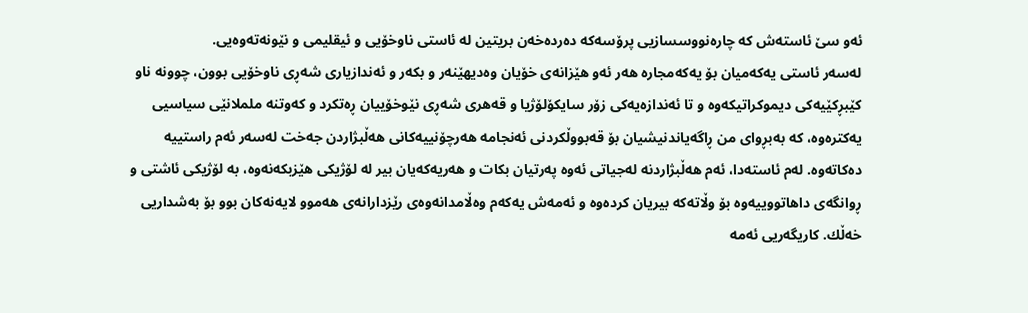ئه‌و سێ ئاسته‌ش كه‌ چاره‌نووسسازیی پرۆسه‌كه‌ ده‌رده‌خه‌ن بریتین له‌ ئاستی ناوخۆیی و ئیقلیمی و نێونه‌ته‌وه‌یی.
له‌سه‌ر ئاستی یه‌كه‌میان بۆ یه‌كه‌مجاره‌ هه‌ر ئه‌و هێزانه‌ی خۆیان وه‌دیهێنه‌ر و بكه‌ر و ئه‌ندازیاری شه‌ڕی ناوخۆیی بوون، چوونه‌ ناو كێبڕكێیه‌كی دیموكراتیكه‌وه‌ و تا ئه‌ندازه‌یه‌كی زۆر سایكۆلۆژیا و قه‌هری شه‌ڕی نێوخۆییان ڕه‌تكرد و كه‌وتنه‌ ململانێی سیاسیی یه‌كتره‌وه‌، كه‌ به‌بڕوای من ڕاگه‌یاندنیشیان بۆ قه‌بووڵكردنی ئه‌نجامه‌ هه‌رچۆنییه‌كانی هه‌ڵبژاردن جه‌خت له‌سه‌ر ئه‌م راستییه‌ ده‌كاته‌وه‌. له‌م ئاسته‌دا، ئه‌م هه‌ڵبژاردنه‌ له‌جیاتی ئه‌وه‌ په‌رتیان بكات و هه‌ریه‌كه‌یان بیر له‌ لۆژیكی هێزبكه‌نه‌وه‌، به‌ لۆژیكی ئاشتی و ڕوانگه‌ی داهاتووییه‌وه‌ بۆ وڵاته‌كه‌ بیریان كرده‌وه‌ و ئه‌مه‌ش یه‌كه‌م وه‌ڵامدانه‌وه‌ی رێزدارانه‌ی هه‌موو لایه‌نه‌كان بوو بۆ به‌شداریی خه‌ڵك. كاریگه‌ریی ئه‌مه‌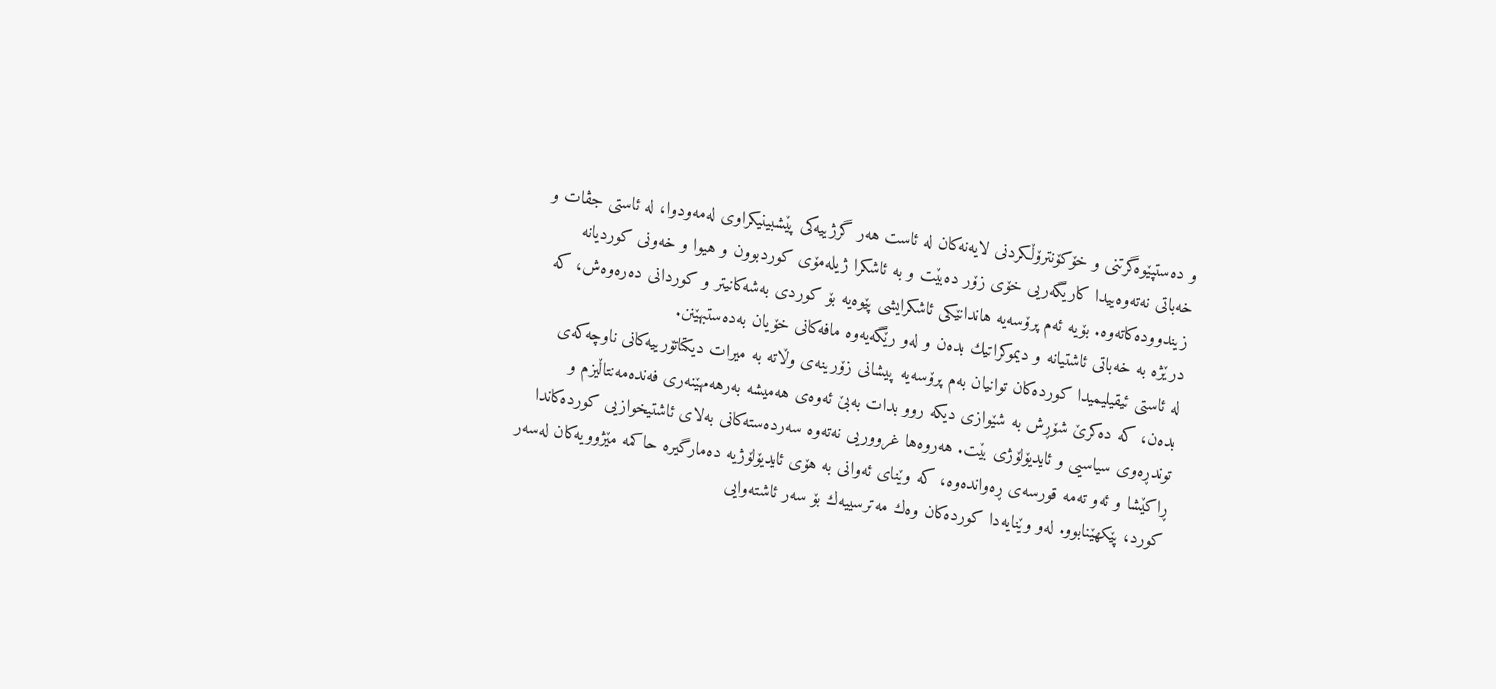و ده‌ستپێوه‌گرتنی و خۆكۆنترۆڵكردنی لایه‌نه‌كان له‌ ئاست هه‌ر گرژییه‌كی پێشبینیكراوی له‌مه‌ودوا، له‌ ئاستی جڤات و خه‌باتی نه‌ته‌وه‌ییدا كاریگه‌ریی خۆی زۆر ده‌بێت و به‌ ئاشكرا ژیله‌مۆی كوردبوون و هیوا و خه‌ونی كوردیانه‌ زیندووده‌كاته‌وه‌. بۆیه‌ ئه‌م پرۆسه‌یه‌ هاندانێكی ئاشكرایشی پێوه‌یه‌ بۆ كوردی به‌شه‌كانیتر و كوردانی ده‌ره‌وەش‌، كه‌ درێژه‌ به‌ خه‌باتی ئاشتیانه‌ و دیموكراتیك بده‌ن و له‌و رێگه‌یه‌وه‌ مافه‌كانی خۆیان به‌ده‌ستبهێنن.
له‌ ئاستی ئیقیلیمیدا كورده‌كان توانیان به‌م پرۆسه‌یه‌ پیشانی زۆرینه‌ی وڵاته‌ به‌ میرات دیكتاتۆرییه‌كانی ناوچه‌كه‌ی بده‌ن، كه‌ ده‌كرێ شۆڕش به‌ شێوازی دیكه‌ روو بدات به‌بێ ئه‌وه‌ی هه‌میشه‌ به‌رهه‌مهێنه‌ری فه‌ندەمه‌نتاڵیزم و توندڕه‌وی سیاسیی و ئایدیۆلۆژی بێت. هه‌روه‌ها غرووریی نه‌ته‌وه‌ سه‌رده‌سته‌كانی به‌لای ئاشتیخوازیی كورده‌كاندا ڕاكێشا و ئه‌و ته‌مه‌ قورسه‌ی ڕه‌وانده‌وه‌، كه‌ وێنای ئه‌وانی به‌ هۆی ئایدیۆلۆژیه‌ ده‌مارگیره‌ حاكمه‌ مێژوویه‌كان له‌سه‌ر كورد، پێكهێنابوو. له‌و وێنایه‌دا كورده‌كان وه‌ك مه‌ترسییه‌ك بۆ سه‌ر ئاشته‌وایی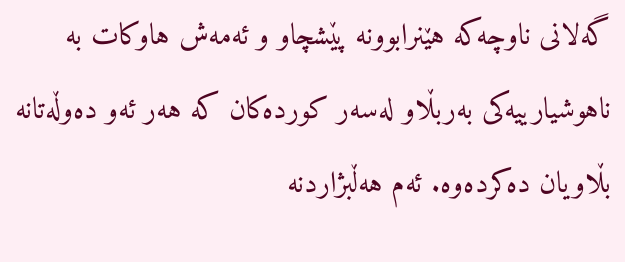گه‌لانی ناوچه‌كه‌ هێنرابوونه‌ پێشچاو و ئه‌مه‌ش هاوكات به‌ ناهوشیارییه‌كی به‌ربڵاو له‌سه‌ر كورده‌كان كه‌ هه‌ر ئه‌و ده‌وڵه‌تانه‌ بڵاویان ده‌كرده‌وه‌. ئه‌م هه‌ڵبژاردنه‌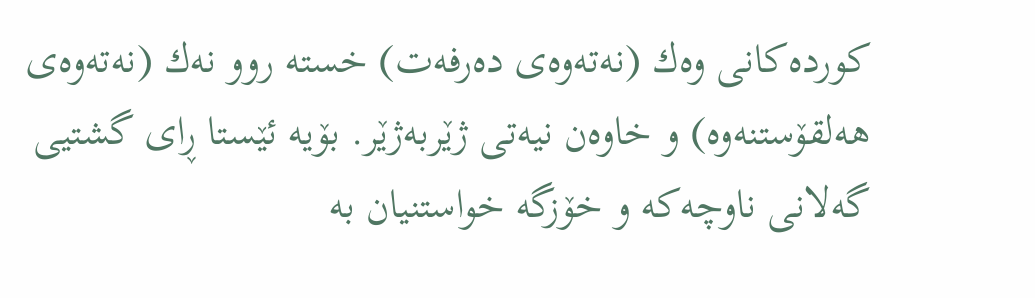كورده‌كانی وه‌ك (نه‌ته‌وه‌ی ده‌رفه‌ت) خسته‌ روو نه‌ك (نه‌ته‌وه‌ی هه‌لقۆستنه‌وه‌) و خاوه‌ن نیه‌تی ژێربه‌ژێر. بۆیه‌ ئێستا ڕای گشتیی گه‌لانی ناوچه‌كه‌ و خۆزگه‌ خواستنیان به‌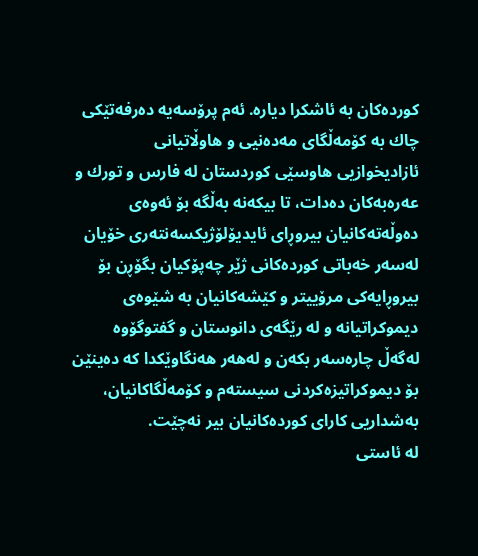كورده‌كان به‌ ئاشكرا دیاره. ئه‌م پرۆسه‌یه‌ ده‌رفه‌تێكی چاك به‌ كۆمه‌ڵگای مه‌ده‌نیی و هاوڵاتیانی ئازادیخوازیی هاوسێی كوردستان له‌ فارس و تورك و عه‌ره‌به‌كان ده‌دات، تا بیكه‌نه‌ به‌ڵگه‌ بۆ ئه‌وه‌ی ده‌وڵه‌ته‌كانیان بیروڕای ئایدیۆلۆژیكسه‌نته‌ری خۆیان له‌سه‌ر خه‌باتی كورده‌كانی ژێر چه‌پۆكیان بگۆڕن بۆ بیروڕایه‌كی مرۆییتر و كێشه‌كانیان به‌ شێوه‌ی دیموكراتیانه‌ و له‌ رێگه‌ی دانوستان و گفتوگۆوه‌ له‌گه‌ڵ چاره‌سه‌ر بكه‌ن و له‌هه‌ر هه‌نگاوێكدا كه‌ ده‌ینێن بۆ دیموكراتیزه‌كردنی سیسته‌م و كۆمه‌ڵگاكانیان، به‌شداریی كارای كورده‌كانیان بیر نه‌چێت.
له‌ ئاستی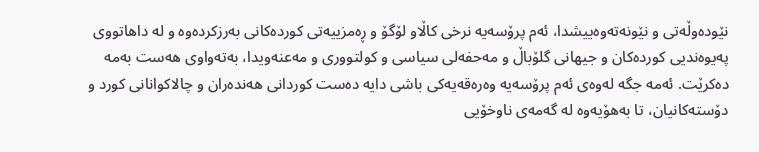نێوده‌وڵه‌تی و نێونه‌ته‌وه‌ییشدا، ئه‌م پرۆسه‌یه‌ نرخی كاڵاو لۆگۆ و ڕه‌مزییه‌تی كورده‌كانی به‌رزكرده‌وه‌ و له‌ داهاتووی په‌یوه‌ندیی كورده‌كان و جیهانی گلۆباڵ و مه‌حفه‌لی سیاسی و كولتووری و مه‌عنه‌ویدا، به‌ته‌واوی هه‌ست به‌مه‌ ده‌كرێت. ئه‌مه‌ جگه‌ له‌وه‌ی ئه‌م پرۆسه‌یه‌ وەره‌قه‌یه‌كی باشی دایه‌ ده‌ست كوردانی هه‌نده‌ران و چالاكوانانی كورد و دۆسته‌كانیان، تا به‌هۆیه‌وه‌ له‌ گه‌مه‌ی ناوخۆیی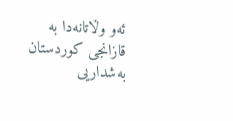ئه‌و وڵاتانه‌دا به‌ قازانجی كوردستان به‌شداریی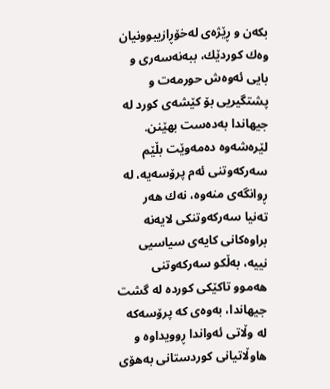بكه‌ن و ڕێژه‌ی له‌خۆڕازیبوونیان وه‌ك كوردێك، ببه‌نه‌سه‌ری و بایی ئه‌وه‌ش حورمه‌ت و پشتگیریی بۆ كێشه‌ی كورد له‌ جیهاندا به‌ده‌ست بهێنن. لێره‌شه‌وه‌ ده‌مه‌وێت بڵێم سه‌ركه‌وتنی ئه‌م پرۆسه‌یه‌، له‌ ڕوانگه‌ی منه‌وه‌، نه‌ك هه‌ر ته‌نیا سه‌ركه‌وتنكی لایه‌نه‌ براوه‌كانی كایه‌ی سیاسیی نییه‌، به‌ڵكو سه‌ركه‌وتنی هه‌موو تاكێكی كورده‌ له‌ گشت جیهاندا، به‌وه‌ی كه‌ پرۆسه‌كه‌ له‌ وڵاتی ئه‌واندا ڕوویداوه‌ و هاوڵاتیانی كوردستانی به‌هۆی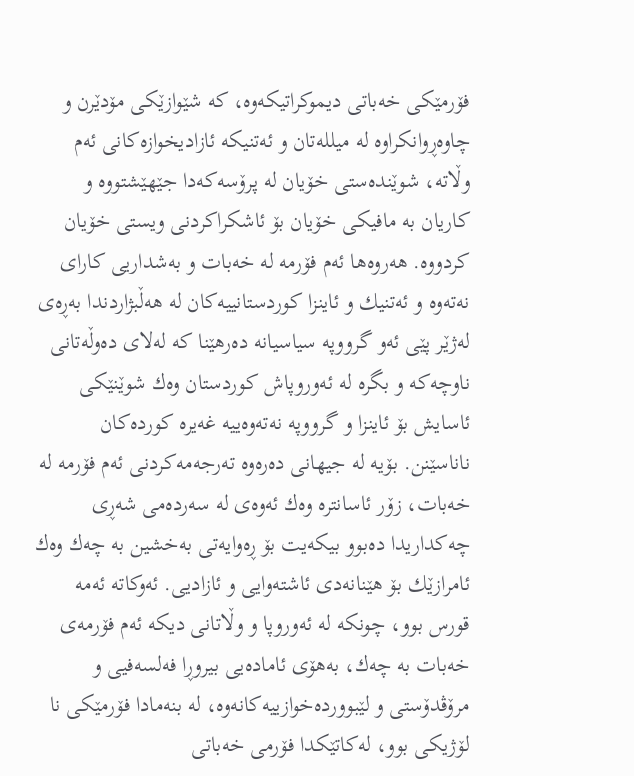فۆرمێكی خه‌باتی دیموكراتیكه‌وه‌، كه‌ شێوازێكی مۆدێرن و چاوه‌ڕوانكراوه‌ له‌ میلله‌تان و ئه‌تنیكه‌ ئازادیخوازه‌كانی ئه‌م وڵاته‌، شوێنده‌ستی خۆیان له‌ پرۆسه‌كه‌دا جێهێشتووه‌ و كاریان به‌ مافیكی خۆیان بۆ ئاشكراكردنی ویستی خۆیان كردووه‌. هه‌روه‌ها ئه‌م فۆرمه‌ له‌ خه‌بات و به‌شداریی كارای نه‌ته‌وه‌ و ئه‌تنیك و ئاینزا كوردستانییه‌كان له‌ هه‌ڵبژاردندا به‌ڕه‌ی له‌ژێر پێی ئه‌و گرووپه‌ سیاسیانه‌ ده‌رهێنا كه‌ له‌لای ده‌وڵه‌تانی ناوچه‌كه‌ و بگره‌ له‌ ئه‌وروپاش كوردستان وه‌ك شوێنێكی ئاسایش بۆ ئاینزا و گرووپه‌ نه‌ته‌وه‌ییه‌ غه‌یره ‌كورده‌كان ناناسێنن. بۆیه‌ له‌ جیهانی ده‌ره‌وه‌ ته‌رجه‌مه‌كردنی ئه‌م فۆرمه‌ له‌ خه‌بات، زۆر ئاسانتره‌ وه‌ك ئه‌وه‌ی له‌ سه‌رده‌می شه‌ڕی چه‌كداریدا ده‌بوو بیكه‌یت بۆ ڕه‌وایه‌تی به‌خشین به‌ چه‌ك وه‌ك ئامرازێك بۆ هێنانه‌دی ئاشته‌وایی‌ و ئازادیی. ئه‌وكاته‌ ئه‌مه‌ قورس بوو، چونكه‌ له‌ ئه‌وروپا و وڵاتانی دیكه‌ ئه‌م فۆرمه‌ی خه‌بات به‌ چه‌ك، به‌هۆی ئاماده‌یی بیروڕا فه‌لسه‌فیی و مرۆڤدۆستی و لێبوورده‌خوازییه‌كانه‌وه‌، له‌ بنه‌مادا فۆرمێكی نا لۆژیكی بوو، له‌كاتێكدا فۆرمی خه‌باتی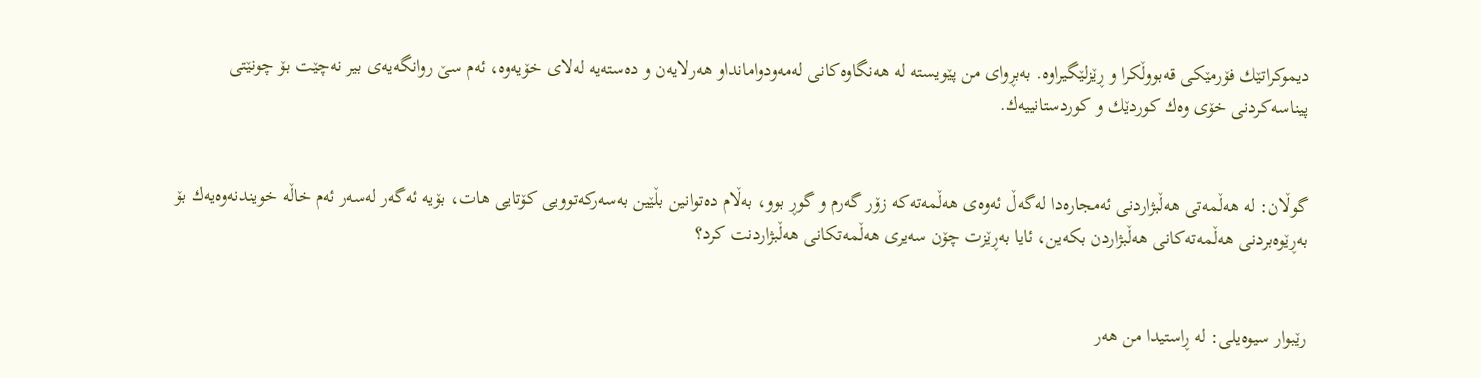دیموكراتێك فۆرمێكی قه‌بووڵكرا و ڕێزلێگیراوه‌. به‌بڕوای من پێویسته‌ له‌ هه‌نگاوه‌كانی له‌مه‌ودوامانداو هه‌رلایه‌ن و ده‌سته‌یه‌ له‌لای خۆیه‌وه‌، ئه‌م سێ روانگه‌یه‌ی بیر نه‌چێت بۆ چونێتی پیناسه‌كردنی خۆی وه‌ك كوردێك و كوردستانییه‌ك.


گوڵان: له‌ هه‌ڵمه‌تی هه‌ڵبژاردنی ئه‌مجاره‌دا له‌گه‌ڵ ئه‌وه‌ی هه‌ڵمه‌ته‌كه‌ زۆر گه‌رم و گوڕ بوو، به‌ڵام ده‌توانین بڵێین به‌سه‌ركه‌توویی كۆتایی هات، بۆیه‌ ئه‌گه‌ر له‌سه‌ر ئه‌م خاڵه‌ خویندنه‌وه‌یه‌ك بۆ به‌ڕێوه‌بردنی هه‌ڵمه‌ته‌كانی هه‌ڵبژاردن بكه‌ین، ئایا به‌ڕێزت چۆن سه‌یری هه‌ڵمه‌تكانی هه‌ڵبژاردنت كرد؟


رێبوار سیوه‌یلی: له‌ ڕاستیدا من هه‌ر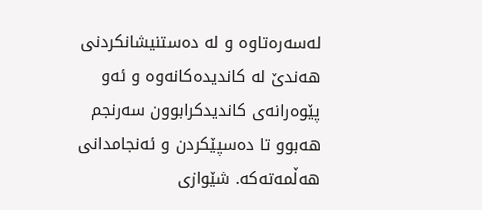له‌سه‌ره‌تاوه‌ و له‌ ده‌ستنیشانكردنی هه‌ندێ له‌ كاندیده‌كانه‌وه‌ و ئه‌و پێوه‌رانه‌ی كاندیدكرابوون سه‌رنجم هه‌بوو تا ده‌سپێكردن و ئه‌نجامدانی هه‌ڵمه‌ته‌كه‌. شێوازی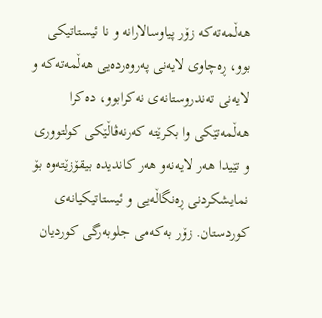هه‌ڵمه‌ته‌كه‌ زۆر پیاوسالارانه‌ و نا ئیستاتیكی بوو، ڕه‌چاوی لایه‌نی په‌روه‌رده‌یی هه‌ڵمه‌ته‌كه‌ و لایه‌نی ته‌ندروستانه‌ی نه‌كرابوو، ده‌كرا هه‌ڵمه‌تێكی وا بكرێته‌ كه‌رنه‌ڤاڵێكی كولتووری و تێیدا هه‌ر لایه‌نه‌و هه‌ر كاندیده‌ بیقۆزێته‌وه‌ بۆ نمایشكردنی ڕه‌نگاڵه‌یی و ئیستاتیكیانه‌ی كوردستان. زۆر به‌كه‌می جلوبه‌رگی كوردیان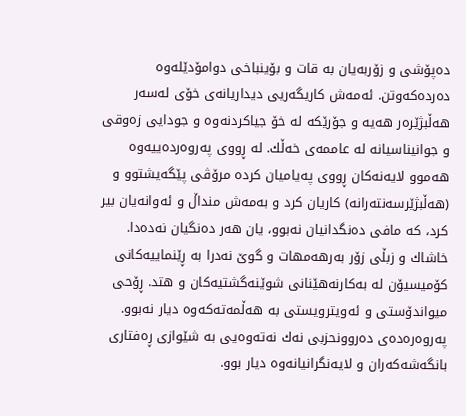ده‌پۆشی و زۆربه‌یان به‌ قات و بۆینباخی دوامۆدێله‌وه‌ ده‌رده‌كه‌وتن. ئه‌مه‌ش كاریگه‌ریی دیداریانه‌ی خۆی له‌سه‌ر هه‌ڵبژێره‌ر هه‌یه‌ و جۆرێكه‌ له‌ خۆ جیاكردنه‌وه‌ و جودایی زه‌وقی و جوانیناسیانه‌ له‌ عاممه‌ی خه‌ڵك. له‌ ڕووی په‌روه‌رده‌ییه‌وه‌ هه‌موو لایه‌نه‌كان ڕووی په‌یامیان كرده‌ مرۆڤی پێگه‌یشتوو و (هه‌ڵبژێرسه‌نته‌رانه) كاریان كرد و به‌مه‌ش منداڵ و ئه‌وانه‌یان بیر كرد، كه‌ مافی ده‌نگدانیان نه‌بوو، یان هه‌ر ده‌نگیان نه‌ده‌دا. خاشاك و زبڵی زۆر به‌رهه‌مهات و گوێ نه‌درا به‌ ڕێنماییه‌كانی كۆمیسیۆن له‌ به‌كارنه‌هێنانی شوێنه‌گشتیه‌كان و هتد. ڕۆحی میواندۆستی و ئه‌ویترویستی به‌ هه‌ڵمه‌ته‌كه‌وه‌ دیار نه‌بوو. په‌روه‌ره‌ده‌ی ده‌روونحزبی نه‌ك نه‌ته‌وه‌یی به‌ شێوازی ڕه‌فتاری بانگه‌شه‌كه‌ران و لایه‌نگرانیانه‌وه‌ دیار بوو.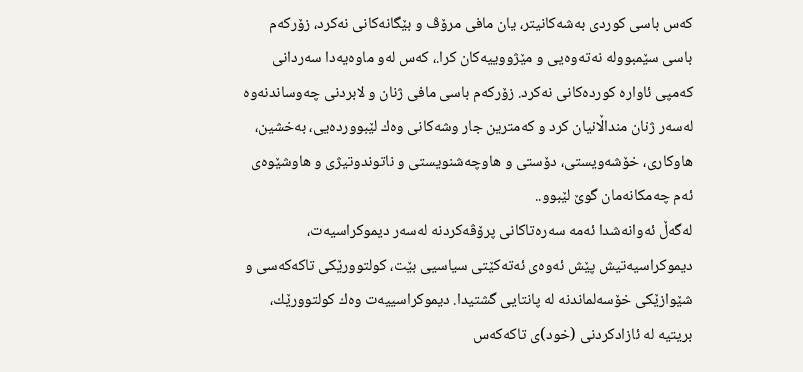كه‌س باسی كوردی به‌شه‌كانیتر، یان مافی مرۆڤ و بێگانه‌كانی نه‌كرد، زۆركه‌م باسی سێمبووله‌ نه‌ته‌وه‌یی و مێژووییه‌كان كرا.، كه‌س له‌و ماوه‌یه‌دا سه‌ردانی كه‌مپی ئاواره‌ كورده‌كانی نه‌كرد. زۆركه‌م باسی مافی ژنان و لابردنی چه‌وساندنه‌وه‌ له‌سه‌ر ژنان منداڵانیان كرد و كه‌مترین جار وشه‌كانی وه‌ك لێبوورده‌یی، به‌خشین، هاوكاری، خۆشه‌ویستی، دۆستی و هاوچه‌شنویستی و ناتوندوتیژی و هاوشێوه‌ی ئه‌م چه‌مكانه‌مان گوێ لێبوو..
له‌گه‌ڵ ئه‌وانه‌شدا ئه‌مه‌ سه‌ره‌تاكانی پرۆڤه‌كردنه‌ له‌سه‌ر دیموكراسیه‌ت، دیموكراسیه‌تیش پێش ئه‌وه‌ی ئه‌ته‌كێتی سیاسیی بێت، كولتوورێكی تاكه‌كه‌سی و شێوازێكی خۆسه‌لماندنه‌ له‌ پانتایی گشتیدا. دیموكراسییه‌ت وه‌ك كولتوورێك، بریتیه‌ له‌ ئازادكردنی (خود)ی تاكه‌كه‌س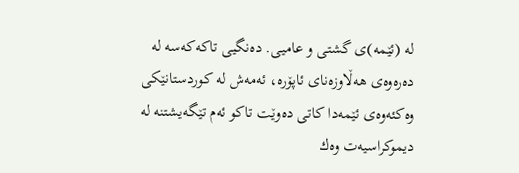له‌ (ئێمه‌)ی گشتی و عامیی. ده‌نگیی تاكه‌كه‌سه‌ له‌ ده‌ره‌وه‌ی هه‌ڵاوزه‌نای ئاپۆره‌، ئه‌مه‌ش له‌ كوردستانێكی وه‌كئه‌وه‌ی ئێمه‌دا كاتی ده‌وێت تاكو ئه‌م تێگه‌یشتنه‌ له‌ دیموكراسیه‌ت وه‌ك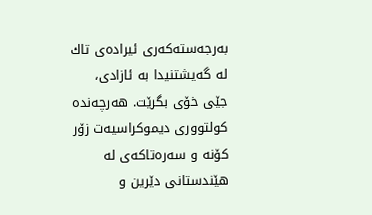به‌رجه‌سته‌كه‌ری ئیراده‌ی تاك له‌ گه‌یشتنیدا به‌ ئازادی، جێی خۆی بگرێت. هه‌رچه‌نده‌ كولتووری دیموكراسیه‌ت زۆر كۆنه‌ و سه‌ره‌تاكه‌ی له‌ هێندستانی دێرین و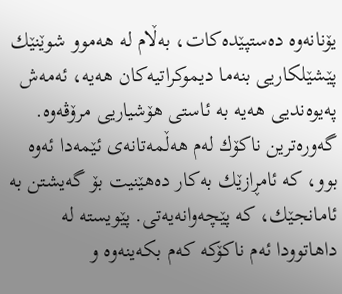یۆنانه‌وه‌ ده‌ستپێده‌كات، به‌ڵام له‌ هه‌موو شوێنێك پێشێلكاریی بنه‌ما دیموكراتیه‌كان هه‌یه‌، ئه‌مه‌ش په‌یوه‌ندیی هه‌یه‌ به‌ ئاستی هۆشیاریی مرۆڤه‌وه. گه‌وره‌ترین ناكۆك له‌م هه‌ڵمه‌تانه‌ی ئێمه‌دا ئه‌وه‌ بوو، كه‌ ئامڕازێك به‌كار ده‌هێنیت بۆ گه‌یشتن به‌ ئامانجێك، كه‌ پێچه‌وانه‌یه‌تی. پێویسته‌ له‌ داهاتوودا ئه‌م ناكۆكه‌ كه‌م بكه‌ینه‌وه‌ و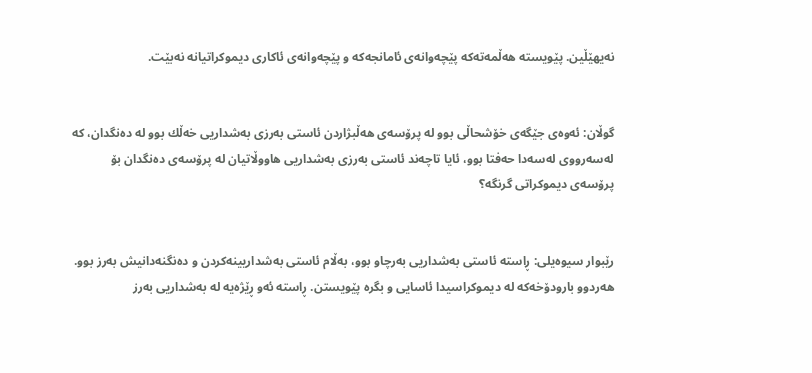نه‌یهێڵین. پێویسته‌ هه‌ڵمه‌ته‌كه‌ پێچه‌وانه‌ی ئامانجه‌كه‌ و پێچه‌وانه‌ی ئاكاری دیموكراتیانه‌ نه‌بێت.


گوڵان: ئه‌وه‌ی جێگه‌ی خۆشحاڵی بوو له‌ پرۆسه‌ی هه‌ڵبژاردن ئاستی به‌رزی به‌شداریی خه‌ڵك بوو له‌ ده‌نگدان، كه‌ له‌سه‌رووی له‌سه‌دا حه‌فتا بوو، ئایا تاچه‌ند ئاستی به‌رزی به‌شداریی هاووڵاتیان له‌ پرۆسه‌ی ده‌نگدان بۆ پرۆسه‌ی دیموكراتی گرنگه‌؟


رێبوار سیوه‌یلی: ڕاسته‌ ئاستی به‌شداریی به‌رچاو بوو، به‌ڵام ئاستی به‌شداریینه‌كردن و ده‌نگنه‌دانیش به‌رز بوو. هه‌ردوو بارودۆخه‌كه‌ له‌ دیموكراسیدا ئاسایی و بگره‌ پێویستن. ڕاسته‌ ئه‌و ڕێژه‌یه‌ له‌ به‌شداریی به‌رز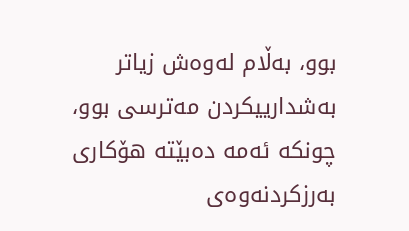بوو، به‌ڵام له‌وه‌ش زیاتر به‌شدارییكردن مه‌ترسی بوو، چونكه‌ ئه‌مه‌ ده‌بێته‌ هۆكاری به‌رزكردنه‌وه‌ی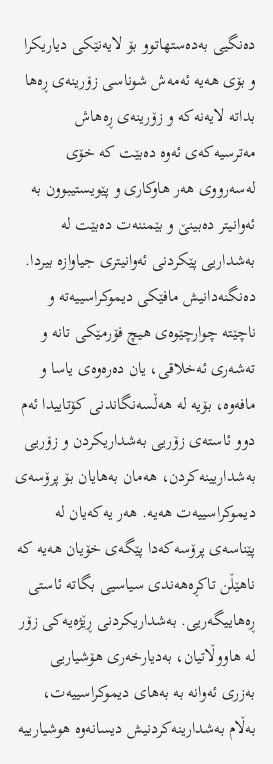ده‌نگیی به‌ده‌ستهاتوو بۆ لایه‌نێكی دیاریكرا و بۆی هه‌یه‌ ئه‌مه‌ش شوناسی زۆرینه‌ی ڕه‌ها بداته‌ لایه‌نه‌كه‌ و زۆرینه‌ی ڕه‌هاش مه‌ترسیه‌كه‌ی ئه‌وه‌ ده‌بێت كه‌ خۆی له‌سه‌رووی هه‌ر هاوكاری و پێویستیبوون به‌ ئه‌وانیتر ده‌بینێ و بێمننه‌ت ده‌بێت له‌ به‌شداریی پێكردنی ئه‌وانیتری جیاوازه‌ بیردا. ده‌نگنه‌دانیش مافێكی دیموكراسییه‌ته‌ و ناچێته‌ چوارچێوه‌ی هیچ فۆرمێكی تانه و ته‌شه‌ری ئه‌خلاقی، یان ده‌ره‌وه‌ی یاسا و مافه‌وه‌، بۆیه‌ له‌ هه‌ڵسه‌نگاندنی كۆتاییدا ئه‌م دوو ئاسته‌ی زۆریی به‌شداریكردن و زۆریی به‌شداریینه‌كردن، هه‌مان به‌هایان بۆ پرۆسه‌ی دیموكراسییه‌ت هه‌یه‌. هه‌ر یه‌كه‌یان له‌ پێناسه‌ی پرۆسه‌كه‌دا پێگه‌ی خۆیان هه‌یه‌ كه‌ ناهێڵن تاكڕه‌هه‌ندی سیاسیی بگاته‌ ئاستی ڕه‌هاییگه‌ریی. به‌شداریكردنی ڕێژه‌یه‌كی زۆر له‌ هاووڵاتیان، به‌دیارخه‌ری هۆشیاریی به‌زری ئه‌وانه‌ به‌ به‌های دیموكراسییه‌ت، به‌ڵام به‌شدارینه‌كردنیش دیسانه‌وه‌ هوشیارییه‌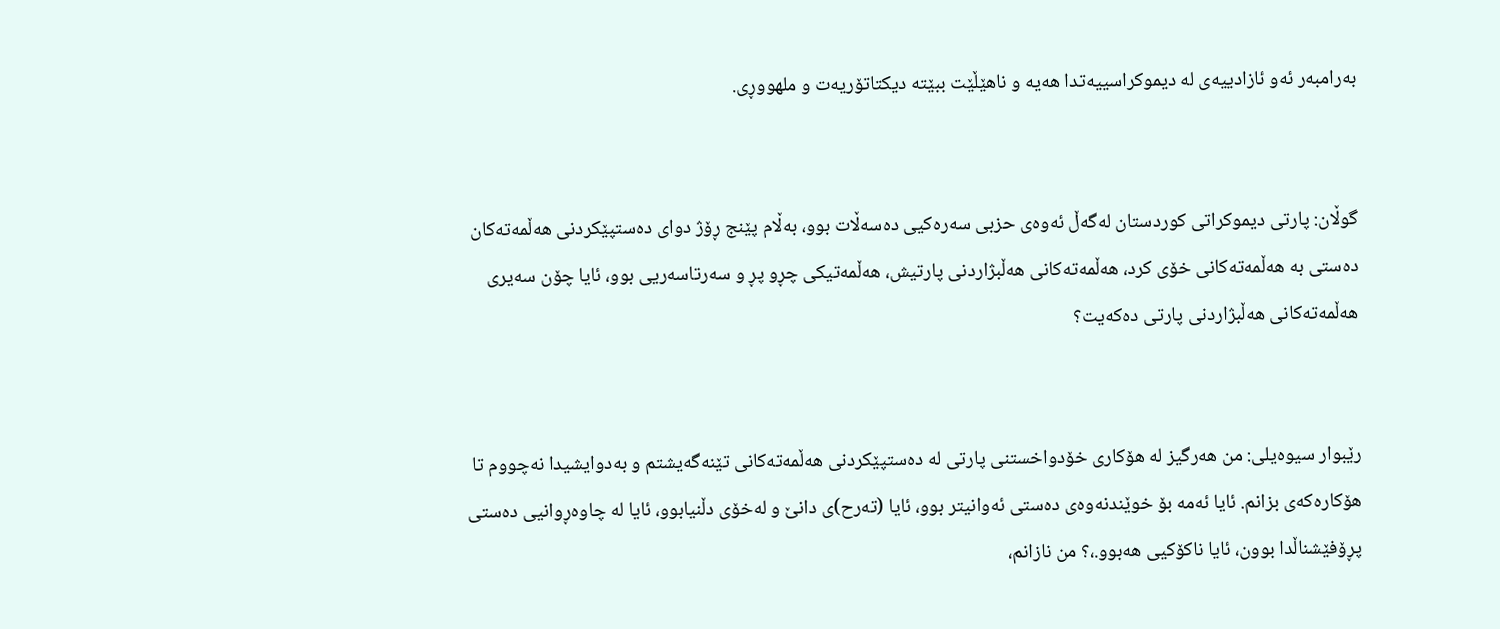به‌رامبه‌ر ئه‌و ئازادییه‌ی له‌ دیموكراسییه‌تدا هه‌یه‌ و ناهێڵێت ببێته‌ دیكتاتۆریه‌ت و ملهووڕی.


گوڵان: پارتی دیموكراتی كوردستان له‌گه‌ڵ ئه‌وه‌ی حزبی سه‌ره‌كیی ده‌سه‌ڵات بوو، به‌ڵام پێنج ڕۆژ دوای ده‌ستپێكردنی هه‌ڵمه‌ته‌كان ده‌ستی به‌ هه‌ڵمه‌ته‌كانی خۆی كرد، هه‌ڵمه‌ته‌كانی هه‌ڵبژاردنی پارتیش، هه‌ڵمه‌تیكی چڕو پڕ و سه‌رتاسه‌ریی بوو، ئایا چۆن سه‌یری هه‌ڵمه‌ته‌كانی هه‌ڵبژاردنی پارتی ده‌كه‌یت؟


رێبوار سیوه‌یلی: من هه‌رگیز له‌ هۆكاری خۆدواخستنی پارتی له‌ ده‌ستپێكردنی هه‌ڵمه‌ته‌كانی تێنه‌گه‌یشتم و به‌دوایشیدا نه‌چووم تا هۆكاره‌كه‌ی بزانم. ئایا ئه‌مه‌ بۆ خوێندنه‌وه‌ی ده‌ستی ئه‌وانیتر بوو، ئایا (ته‌رح)ی دانێ و له‌خۆی دڵنیابوو، ئایا له‌ چاوه‌ڕوانیی ده‌ستی پڕۆفێشناڵدا بوون، ئایا ناكۆكیی هه‌بوو.،؟ من نازانم،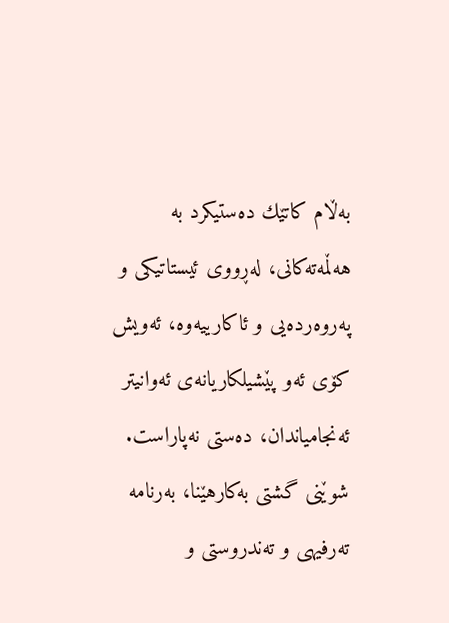به‌ڵام كاتێك ده‌ستیكرد به‌ هه‌ڵمه‌ته‌كانی، له‌ڕووی ئیستاتیكی و په‌روه‌رده‌یی و ئاكارییه‌وه‌، ئه‌ویش كۆی ئه‌و پێشیلكاریانه‌ی ئه‌وانیتر ئه‌نجامیاندان، ده‌ستی نه‌پاراست. شوێنی گشتی به‌كارهێنا، به‌رنامه‌ ته‌رفیهی و ته‌ندروستی و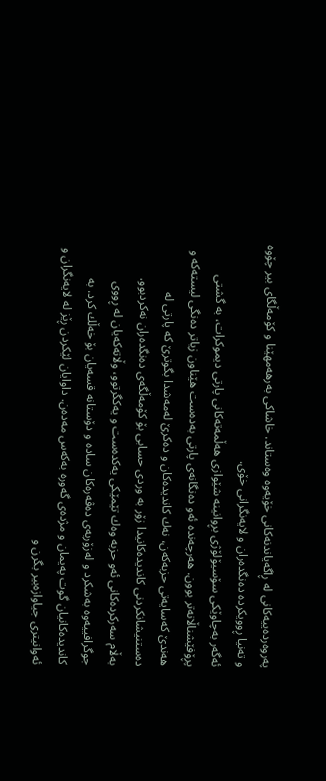په‌روه‌رده‌ییه‌كانی له‌ ڕاگه‌یاندنه‌كانی خۆیه‌وه‌ وه‌ستاند. خاشاكی به‌رهه‌مهێنا و كۆمه‌ڵگای بیر چۆوه‌ و ته‌نیا ڕوویكرده‌ ده‌نگده‌ران و لایه‌نگرانی خۆی.
ئه‌گه‌ر به‌چاوێكی سۆسیۆلۆژی بڕوانینه‌ شێوازی هه‌ڵمه‌ته‌كانی پارتی دیموكرات، به‌ گشتی پڕۆفێشناڵانه‌تر بوون. هه‌رچه‌نده‌ ئه‌و ده‌نگانه‌ی پارتی به‌ده‌ست هێناون زیاتر ده‌نگی لیسته‌كه‌ و هه‌ندێ كه‌سایه‌تی حزبه‌كه‌ن، نه‌ك كاندیده‌كان و ده‌كرێ له‌مه‌شدا بگوترێ كه‌ پارتی له‌ ده‌ستنیشانكردنی كاندیده‌كانیدا زۆر به‌ وردی حسابی بۆ كۆمه‌ڵگه‌ی ده‌نگده‌ران نه‌كردبوو.
به‌ڵام سه‌ركرده‌كانی ئه‌و حزبه‌ وه‌ك تێمێكی یه‌كده‌ست و یه‌كگرتوو، وڵاته‌كه‌یان له‌ ڕووی جوگرافییه‌وه‌ به‌شكرد و له‌زۆربه‌ی ده‌ڤه‌ره‌كان ساده‌ و دۆستانه‌ قسه‌یان بۆ خه‌ڵك كرد. به‌ كاندیده‌كانیان گوت په‌یمان و مژده‌ی گه‌وره‌ به‌كه‌س مه‌ده‌ن. داوایان لێكردن ڕێز له‌ لایه‌نگران و ئه‌وانیتری جیاوازه‌بیر بگرن و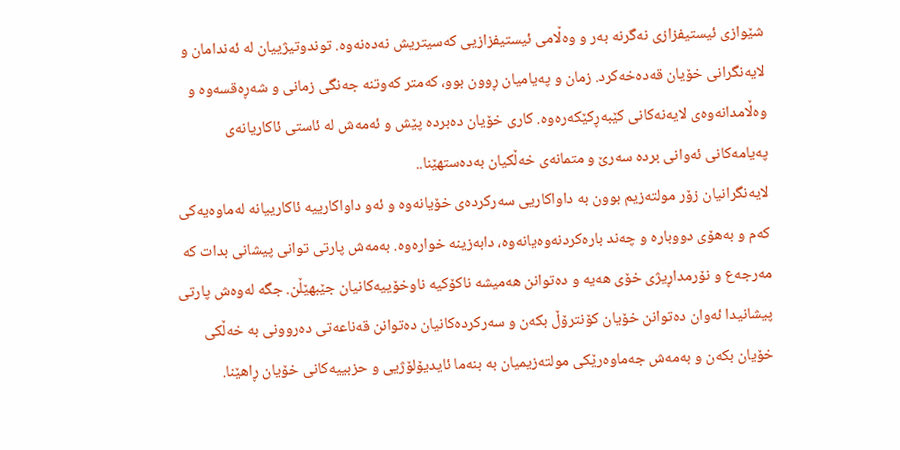شێوازی ئیستیفزازی نه‌گرنه‌ به‌ر و وه‌ڵامی ئیستیفزازیی كه‌سیتریش نه‌ده‌نه‌وه‌. توندوتیژییان له‌ ئه‌ندامان و لایه‌نگرانی خۆیان قه‌ده‌خه‌كرد. زمان و په‌یامیان ڕوون بوو، كه‌متر كه‌وتنه‌ جه‌نگی زمانی و شه‌ڕه‌قسه‌وه‌ و وه‌ڵامدانه‌وه‌ی لایه‌نه‌كانی كێبه‌ڕكێكه‌ره‌وه‌. كاری خۆیان ده‌برده‌ پێش و ئه‌مه‌ش له‌ ئاستی ئاكاریانه‌ی په‌یامه‌كانی ئه‌وانی برده‌ سه‌رێ و متمانه‌ی خه‌ڵكیان به‌ده‌ستهێنا..
لایه‌نگرانیان زۆر مولته‌زیم بوون به‌ داواكاریی سه‌ركرده‌ی خۆیانه‌وه‌ و ئه‌و داواكارییه‌ ئاكارییانه‌ له‌ماوه‌یه‌كی كه‌م و به‌هۆی دووباره‌ و چه‌ند باره‌كردنه‌وه‌یانه‌وه‌، دابه‌زینه‌ خواره‌وه‌. به‌مه‌ش پارتی توانی پیشانی بدات كه‌ مه‌رجه‌ع و نۆرمداڕیژی خۆی هه‌یه‌ و ده‌توانن هه‌میشه‌ ناكۆكیه‌ ناوخۆییه‌كانیان جێبهێڵن. جگه‌ له‌وه‌ش پارتی پیشانیدا ئه‌وان ده‌توانن خۆیان كۆنترۆڵ بكه‌ن و سه‌ركرده‌كانیان ده‌توانن قه‌ناعه‌تی ده‌روونی به‌ خه‌ڵكی خۆیان بكه‌ن و به‌مه‌ش جه‌ماوەرێكی مولته‌زیمیان به‌ بنه‌ما ئایدیۆلۆژیی و حزبییه‌كانی خۆیان ڕاهێنا.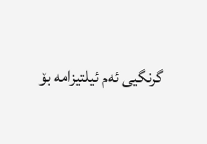گرنگیی ئه‌م ئیلتیزامه‌ بۆ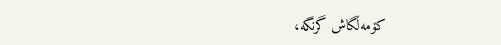كۆمه‌ڵگاش گرنگه‌،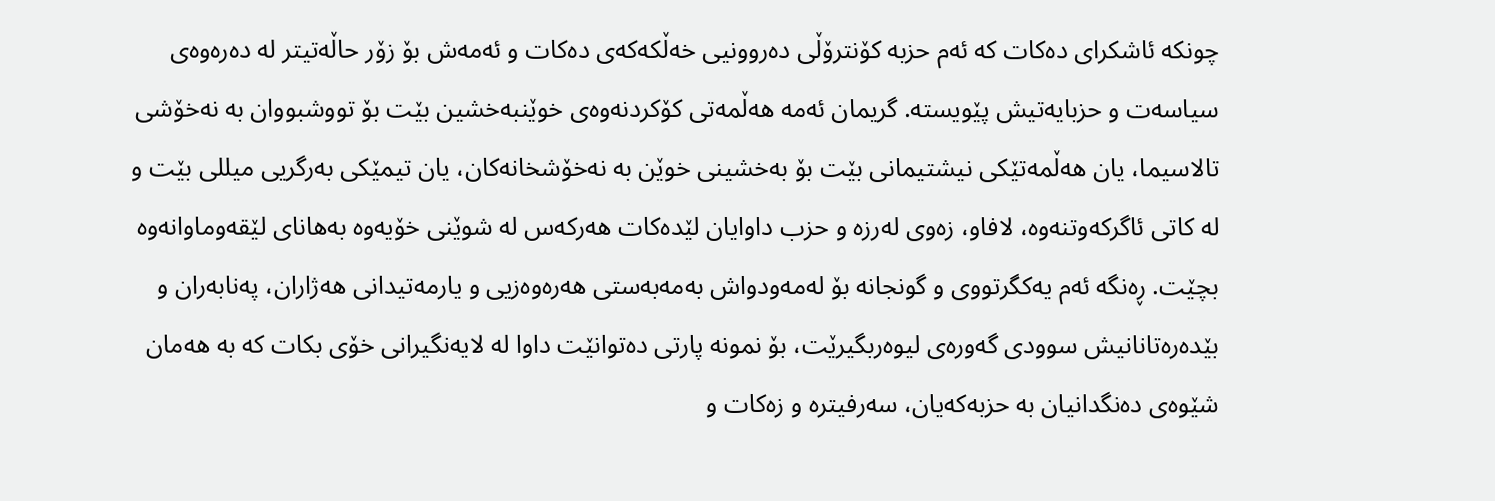چونكه‌ ئاشكرای ده‌كات كه‌ ئه‌م حزبه‌ كۆنترۆڵی ده‌روونیی خه‌ڵكه‌كه‌ی ده‌كات و ئه‌مه‌ش بۆ زۆر حاڵه‌تیتر له‌ ده‌ره‌وه‌ی سیاسه‌ت و حزبایه‌تیش پێویسته‌. گریمان ئه‌مه‌ هه‌ڵمه‌تی كۆكردنه‌وه‌ی خوێنبه‌خشین بێت بۆ تووشبووان به‌ نه‌خۆشی تالاسیما، یان هه‌ڵمه‌تێكی نیشتیمانی بێت بۆ به‌خشینی خوێن به‌ نه‌خۆشخانه‌كان، یان تیمێكی به‌رگریی میللی بێت و له‌ كاتی ئاگركه‌وتنه‌وه‌، لافاو، زه‌وی له‌رزه‌ و حزب داوایان لێده‌كات هه‌ركه‌س له‌ شوێنی خۆیه‌وه‌ به‌هانای لێقه‌وماوانه‌وه‌ بچێت. ڕه‌نگه‌ ئه‌م یه‌كگرتووی و گونجانه‌ بۆ له‌مه‌ودواش به‌مه‌به‌ستی هه‌ره‌وه‌زیی و یارمه‌تیدانی هه‌ژاران، په‌نابه‌ران و بێده‌ره‌تانانیش سوودی گه‌وره‌ی لیوه‌ربگیرێت، بۆ نمونه‌ پارتی ده‌توانێت داوا له‌ لایه‌نگیرانی خۆی بكات كه‌ به‌ هه‌مان شێوه‌ی ده‌نگدانیان به‌ حزبه‌كه‌یان، سه‌رفیتره‌ و زه‌كات و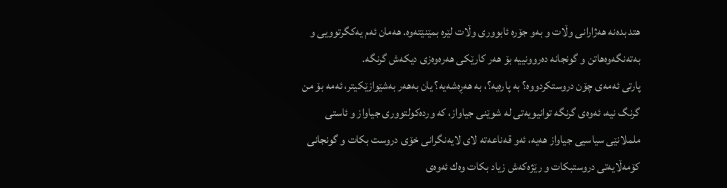هتد بده‌نه‌ هه‌ژارانی وڵات و به‌و جۆره‌ ئابووری وڵات لێره‌ بمێنێته‌وه‌. هه‌مان ئه‌م یه‌كگرتوویی و به‌ته‌نگه‌وه‌هاتن و گونجانه‌ ده‌روونییه‌ بۆ هه‌ر كارێكی هه‌ره‌وه‌زی دیكه‌ش گرنگه‌.
پارتی ئه‌مه‌ی چۆن دروستكردووه؟‌ به‌ پاره‌یه؟‌، به‌ هه‌ڕه‌شه‌یه‌؟ یان به‌هه‌ر به‌شێوازێكیتر، ئه‌مه‌ بۆ من گرنگ نیه‌، ئه‌وه‌ی گرنگه‌ توانیویه‌تی له‌ شوێنی جیاواز، كه‌ ورده‌كولتووری جیاواز و ئاستی ململانێی سیاسیی جیاواز هه‌یه‌، ئه‌و قه‌ناعه‌ته‌ لای لایه‌نگرانی خۆی دروست بكات و گونجانی كۆمه‌ڵایه‌تی دروستبكات و رێژه‌كه‌ش زیاد بكات وه‌ك ئه‌وه‌ی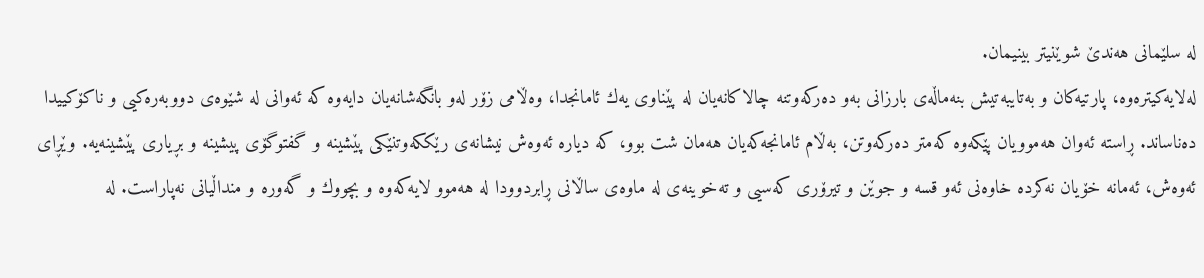له‌ سلێمانی هه‌ندێ شوێنیتر بینیمان.
له‌لایه‌كیتره‌وه‌، پارتیه‌كان و به‌تایبه‌تیش بنه‌ماڵه‌ی بارزانی به‌و ده‌ركه‌وتنه‌ چالاكانه‌یان له‌ پێناوی یه‌ك ئامانجدا، وه‌ڵامی زۆر له‌و بانگه‌شانه‌یان دایه‌وه‌ كه‌ ئه‌وانی له‌ شێوه‌ی دووبه‌ره‌كیی و ناكۆكییدا ده‌ناساند. ڕاسته‌ ئه‌وان هه‌موویان پێكه‌وه‌ كه‌متر ده‌ركه‌وتن، به‌ڵام ئامانجه‌كه‌یان هه‌مان شت بوو، كه‌ دیاره‌ ئه‌وه‌ش نیشانه‌ی رێككه‌وتنێكی پێشینه‌ و گفتوگۆی پیشینه‌ و بڕیاری پێشینه‌یه‌. وێڕای ئه‌وه‌ش، ئه‌مانه‌ خۆیان نه‌كرده‌ خاوه‌نی ئه‌و قسه‌ و جوێن و تیرۆری كه‌سیی و ته‌خوینه‌ی له‌ ماوه‌ی ساڵانی ڕابردوودا له‌ هه‌موو لایه‌كه‌وه‌ و بچووك و گه‌وره‌ و منداڵیانی نه‌پاراست. له‌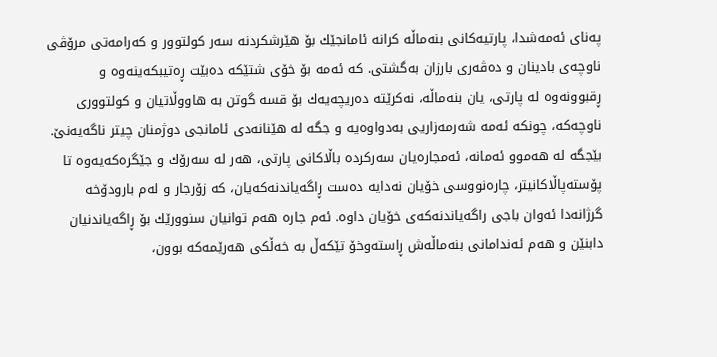په‌نای ئه‌مه‌شدا، پارتیه‌كانی بنه‌ماڵه‌ كرانه‌ ئامانجێك بۆ هێرشكردنه‌ سه‌ر كولتوور و كه‌رامه‌تی مرۆڤی ناوچه‌ی بادینان و ده‌ڤه‌ری بارزان به‌گشتی. كه‌ ئه‌مه‌ بۆ خۆی شتێكه‌ ده‌بێت ڕه‌تیبكه‌ینه‌وه‌ و ڕقبوونه‌وه‌ له‌ پارتی، یان بنه‌ماڵه‌، نه‌كرێته‌ ده‌ریچه‌یه‌ك بۆ قسه‌ گوتن به هاووڵاتیان و كولتووری ناوچه‌كه‌، چونكه‌ ئه‌مه‌ شه‌رمه‌زاریی به‌دواوه‌یه‌ و جگه‌ له‌ هێنانه‌دی ئامانجی‌ دوژمنان چیتر ناگه‌یه‌نێ. بێجگه‌ له‌ هه‌موو ئه‌مانه،‌ ئه‌مجاره‌یان سه‌ركرده‌ باڵاكانی پارتی، هه‌ر له‌ سه‌رۆك و جێگره‌كه‌یه‌وه‌ تا پۆسته‌پاڵاكانیتر، چاره‌نووسی خۆیان نه‌دایه‌ ده‌ست ڕاگه‌یاندنه‌كه‌یان، كه‌ زۆرجار و له‌م بارودۆخه‌ گرژانه‌‌دا ئه‌وان باجی راگه‌یاندنه‌كه‌ی خۆیان داوه‌. ئه‌م جاره‌ هه‌م توانیان سنوورێك بۆ ڕاگه‌یاندنیان دابنێن و هه‌م ئه‌ندامانی بنه‌ماڵه‌ش ڕاسته‌وخۆ تێكه‌ڵ به‌ خه‌ڵكی هه‌رێمه‌كه‌ بوون،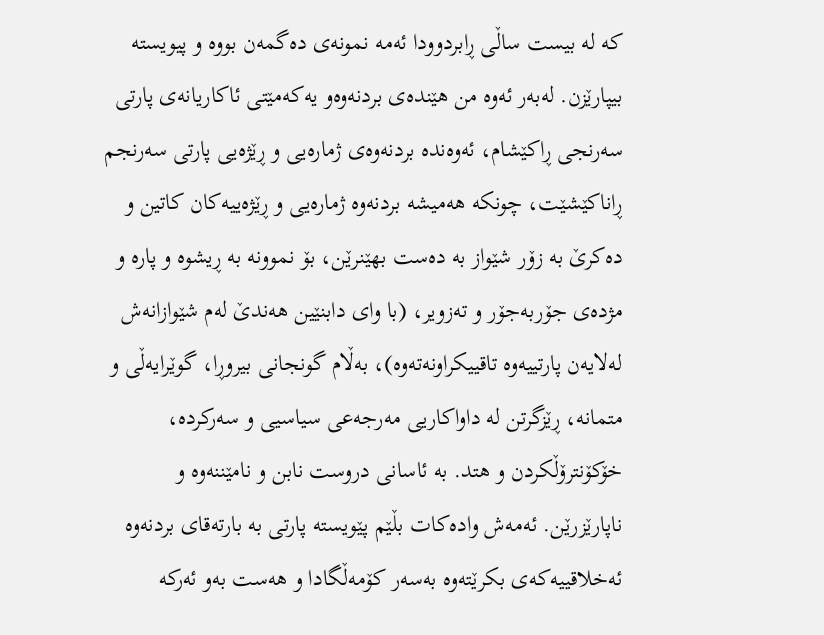كه‌ له‌ بیست ساڵی ڕابردوودا ئه‌مه‌ نمونه‌ی ده‌گمه‌ن بووه‌ و پیویسته‌ بیپارێزن. له‌به‌ر ئه‌وه‌ من هێنده‌ی بردنه‌وه‌و یه‌كه‌مێتی ئاكاریانه‌ی پارتی سه‌رنجی ڕاكێشام، ئه‌وه‌نده‌ بردنه‌وه‌ی ژماره‌یی و ڕێژه‌یی پارتی سه‌رنجم ڕاناكێشێت، چونكه‌ هه‌میشه‌ بردنه‌وه‌ ژماره‌یی و ڕێژه‌ییه‌كان كاتین و ده‌كرێ به‌ زۆر شێواز به‌ ده‌ست بهێنرێن، بۆ نموونه‌ به‌ ڕیشوه‌ و پاره‌ و مژده‌ی جۆربه‌جۆر و ته‌زویر، (با وای دابنێین هه‌ندێ له‌م شێوازانه‌ش له‌لایه‌ن پارتییه‌وه‌ تاقییكراونه‌ته‌وه‌)، به‌ڵام گونجانی بیروڕا، گوێرایه‌ڵی و متمانه‌، ڕێزگرتن له‌ داواكاریی مه‌رجه‌عی سیاسیی و سه‌ركرده‌، خۆكۆنترۆڵكردن و هتد. به‌ ئاسانی دروست نابن و نامێننه‌وه‌ و ناپارێزرێن. ئه‌مه‌ش واده‌كات بڵێم پێویسته‌ پارتی به‌ بارته‌قای بردنه‌وه‌ ئه‌خلاقییه‌كه‌ی بكرێته‌وه‌ به‌سه‌ر كۆمه‌ڵگادا و هه‌ست به‌و ئه‌ركه‌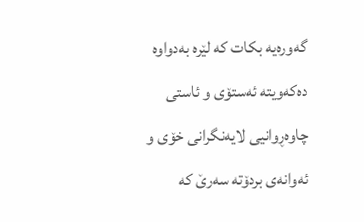گه‌وره‌یه‌ بكات كه‌ لێره‌ به‌دواوه‌ ده‌كه‌ویته‌ ئه‌ستۆی و ئاستی چاوه‌ڕوانیی لایه‌نگرانی خۆی و ئه‌وانه‌ی بردۆته‌ سه‌رێ كه‌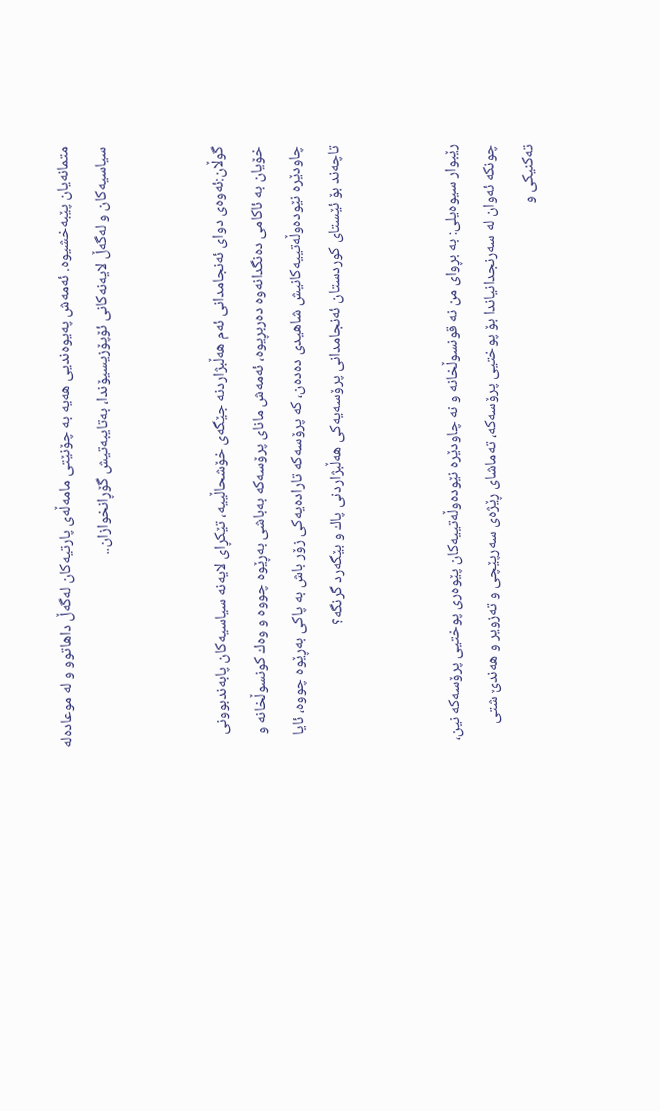متمانه‌یان پێبه‌خشیوه‌. ئه‌مه‌ش په‌یوه‌ندیی هه‌یه‌ به‌ چۆنێتی مامه‌ڵه‌ی پارتیه‌كان له‌گه‌ڵ داهاتوو و له‌ موعاده‌له‌ سیاسیه‌كان و له‌گه‌ڵ لایه‌نه‌كانی ئۆپۆزیسیۆندا، به‌تایبه‌تیش گۆڕانخوازان..


گوڵان:ئه‌وه‌ی دوای ئه‌نجامدانی ئه‌م هه‌ڵبژاردنه‌ جێگه‌ی خۆشحاڵییه‌، تێكڕای لایه‌نه‌ سیاسیه‌كان پابه‌ندبوونی خۆیان به‌ ئاكامی ده‌نگدانه‌وه‌ دەربڕیوه‌، ئه‌مه‌ش مانای پرۆسه‌كه‌ به‌باشی به‌ڕێوه‌ چووه‌ و وه‌ك كونسوڵخانه‌ و چاودێره‌ نێوده‌وڵه‌تییه‌كانیش شاهیدی ده‌ده‌ن، كه‌ پرۆسه‌كه‌ تاراده‌یه‌كی زۆر باش به‌ پاكی به‌ڕێوه‌ چووه‌، ئایا تاچه‌ند بۆ ئێستای كوردستان ئه‌نجامدانی پرۆسه‌یه‌كی هه‌ڵبژاردنی پاك و بێگه‌رد گرنگه‌؟


رێبوار سیوه‌یلی: به‌ بڕوای من نه‌ قونسوڵخانه‌ و نه‌ چاودێره‌ نێوده‌وڵه‌تییه‌كان پێوه‌ری پوختیی پرۆسه‌كه‌ نین، چونكه‌ ئه‌وان له‌ سه‌رنجدانیاندا بۆ پوختیی پرۆسه‌كه‌، ته‌ماشای ڕێژه‌ی سه‌رپێچی و ته‌زویر و هه‌ندێ شتی ته‌كنیكی و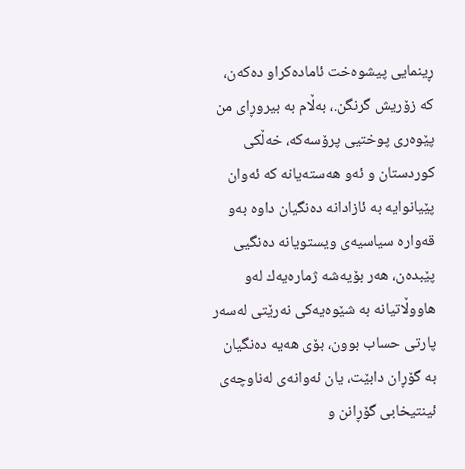ڕینمایی پیشوه‌خت ئاماده‌كراو ده‌كه‌ن، كه‌ زۆریش گرنگن.، به‌ڵام به‌ بیروڕای من پێوه‌ری پوختیی پرۆسه‌كه‌، خه‌ڵكی كوردستان و ئه‌و هه‌سته‌یانه‌ كه‌ ئه‌وان پێیانوایه‌ به‌ ئازادانه‌ ده‌نگیان داوه‌ به‌و قه‌واره‌ سیاسیه‌ی ویستویانه‌ ده‌نگیی پێبده‌ن، هه‌ر بۆیه‌شه‌ ژماره‌یه‌ك له‌و هاووڵاتیانه‌ به‌ شێوه‌یه‌كی نه‌رێتی له‌سه‌ر پارتی حساب بوون، بۆی هه‌یه‌ ده‌نگیان به‌ گۆڕان دابێت، یان ئه‌وانه‌ی له‌ناوچه‌ی ئینتیخابی گۆڕانن و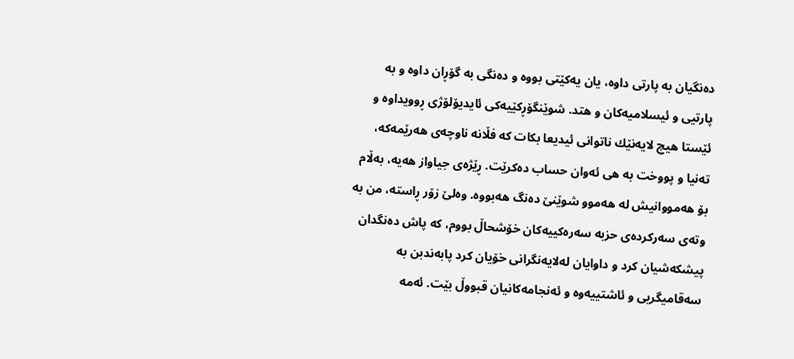ده‌نگیان به‌ پارتی داوه‌، یان یه‌كێتی بووه‌ و ده‌نگی به‌ گۆڕان داوه‌ و به‌ پارتیی و ئیسلامیه‌كان و هتد. شوێنگۆڕكێیه‌كی ئایدیۆلۆژی ڕوویداوه‌ و ئێستا هیچ لایه‌نێك ناتوانی ئیدیعا بكات كه‌ فڵانه‌ ناوچه‌ی هه‌رێمه‌كه‌، ته‌نیا و پووخت به‌ هی ئه‌وان حساب ده‌كرێت. ڕێژه‌ی جیاواز هه‌یه‌، به‌ڵام بۆ هه‌مووانیش له‌ هه‌موو شوێنێ ده‌نگ هه‌بووه‌. وه‌لێ زۆر ڕاسته‌، من به‌ وته‌ی سه‌ركرده‌ی حزبه‌ سه‌ره‌كییه‌كان خۆشحاڵ بووم، كه‌ پاش ده‌نگدان پیشكه‌شیان كرد و داوایان له‌لایه‌نگرانی خۆیان كرد پابه‌ندبن به‌ سه‌قامیگریی و ئاشتییه‌وه‌ و ئه‌نجامه‌كانیان قبووڵ بێت. ئه‌مه‌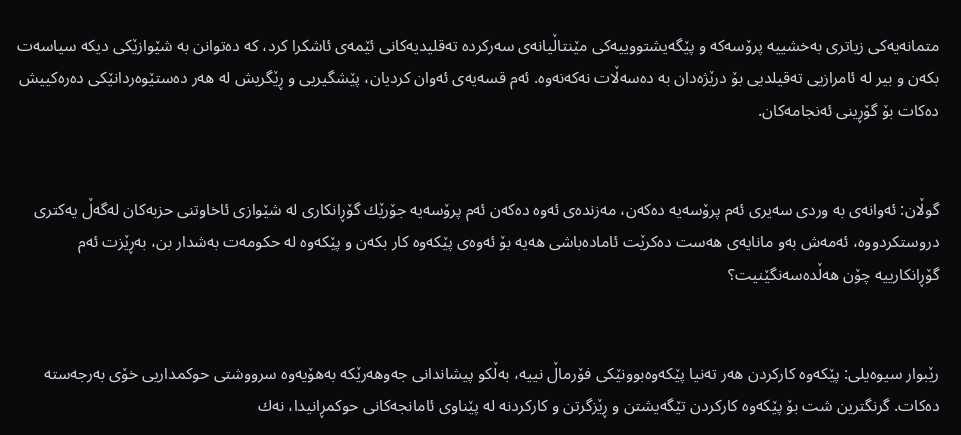متمانه‌یه‌كی زیاتری به‌خشییه‌ پرۆسه‌كه‌ و پێگه‌یشتووییه‌كی مێنتاڵیانه‌ی سه‌ركرده‌ ته‌قلیدیه‌كانی ئێمه‌ی ئاشكرا كرد، كه‌ ده‌توانن به‌ شێوازێكی دیكه‌ سیاسه‌ت بكه‌ن و بیر له‌ ئامرازیی ته‌قیلدیی بۆ درێژه‌دان به‌ ده‌سه‌ڵات نه‌كه‌نه‌وه‌. ئه‌م قسه‌یه‌ی ئه‌وان كردیان، پێشگیریی و ڕێگریش له‌ هه‌ر ده‌ستێوه‌ردانێكی ده‌ره‌كییش ده‌كات بۆ گۆڕینی ئه‌نجامه‌كان.


گوڵان: ئه‌وانه‌ی به‌ وردی سه‌یری ئه‌م پرۆسه‌یه‌‌ ده‌كه‌ن، مه‌زنده‌ی ئه‌وه‌ ده‌كه‌ن ئه‌م پرۆسه‌یه‌ جۆرێك گۆڕانكاری له‌ شێوازی ئاخاوتنی حزبه‌كان له‌گه‌ڵ یه‌كتری دروستكردووه‌، ئه‌مه‌ش به‌و مانایه‌ی هه‌ست ده‌كرێت ئاماده‌باشی هه‌یه‌ بۆ ئه‌وه‌ی پێكه‌وه‌ كار بكه‌ن و پێكه‌وه‌ له‌ حكومه‌ت به‌شدار بن، به‌ڕێزت ئه‌م گۆڕانكارییه‌ چۆن هه‌ڵده‌سه‌نگێنیت؟


رێبوار سیوه‌یلی: پێكه‌وه‌ كاركردن هه‌ر ته‌نیا پێكه‌وه‌بوونێكی فۆرماڵ نییه‌، به‌ڵكو پیشاندانی جه‌وهه‌رێكه‌ به‌هۆیه‌وه‌ سرووشتی حوكمداریی خۆی به‌رجه‌سته‌ ده‌كات. گرنگترین شت بۆ پێكه‌وه ‌كاركردن تێگه‌یشتن و ڕێزگرتن و كاركردنه‌ له‌ پێناوی ئامانجه‌كانی حوكمڕانیدا، نه‌ك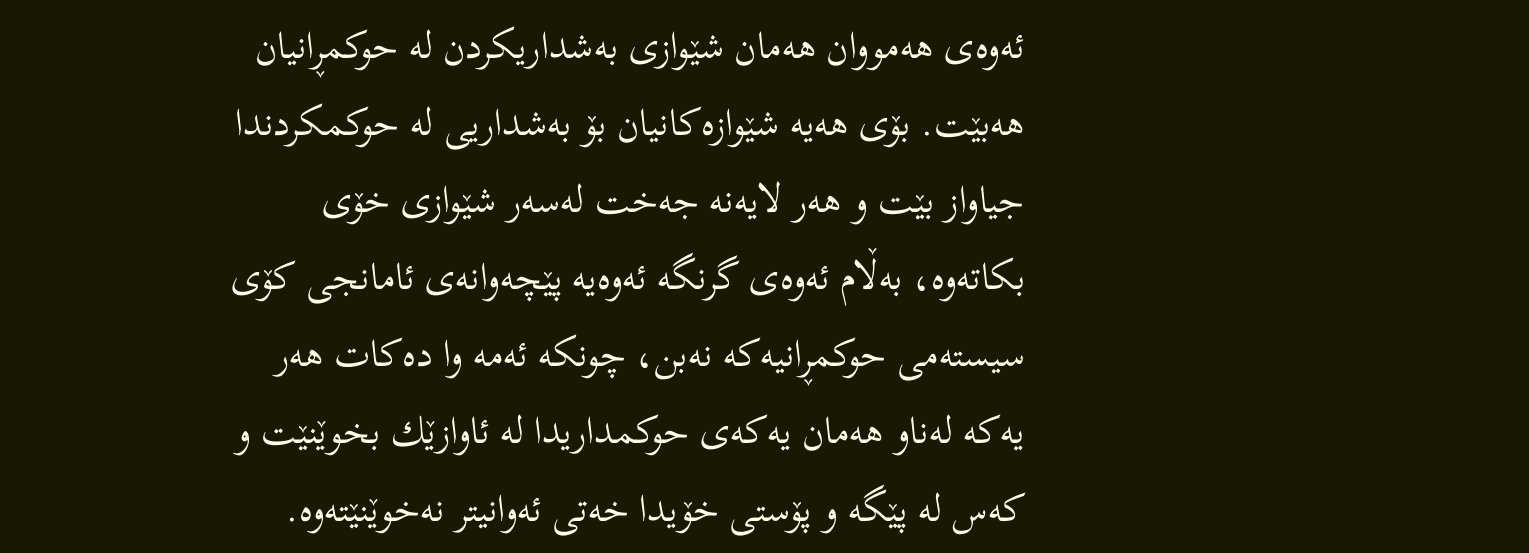ئه‌وه‌ی هه‌مووان هه‌مان شێوازی به‌شداریكردن له‌ حوكمڕانیان هه‌بێت. بۆی هه‌یه‌ شێوازه‌كانیان بۆ به‌شداریی له‌ حوكمكردندا جیاواز بێت و هه‌ر لایه‌نه‌ جه‌خت له‌سه‌ر شێوازی خۆی بكاته‌وه‌، به‌ڵام ئه‌وه‌ی گرنگه‌ ئه‌وه‌یه‌ پێچه‌وانه‌ی ئامانجی كۆی سیسته‌می حوكمڕانیه‌كه‌‌ نه‌بن، چونكه‌ ئه‌مه‌ وا ده‌كات هه‌ر یه‌كه‌ له‌ناو هه‌مان یه‌كه‌ی حوكمداریدا له‌ ئاوازێك بخوێنێت و كه‌س له‌ پێگه‌ و پۆستی خۆیدا خه‌تی ئه‌وانیتر نه‌خوێنێته‌وه‌.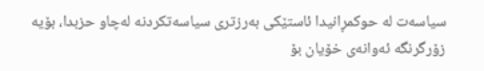سیاسه‌ت له‌ حوكمڕانیدا ئاستێكی به‌رزتری سیاسه‌تكردنه‌ له‌چاو حزبدا، بۆیه‌ زۆرگرنگه‌ ئه‌وانه‌ی خۆیان بۆ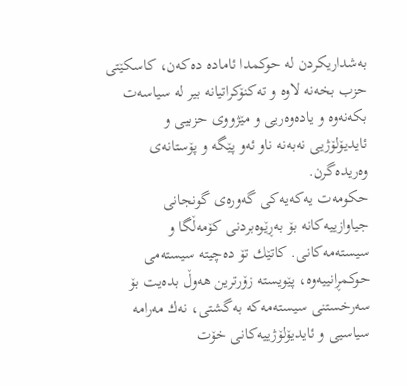به‌شداریكردن له‌ حوكمدا ئاماده‌ ده‌كه‌ن، كاسكێتی حزب بخه‌نه‌ لاوه‌ و ته‌كنۆكراتیانه‌ بیر له‌ سیاسه‌ت بكه‌نه‌وه‌ و یاده‌وه‌ریی و مێژووی حزبیی و ئایدیۆلۆژیی نه‌به‌نه‌ ناو ئه‌و پێگه ‌و پۆستانه‌ی وه‌ریده‌گرن.
حكومه‌ت یه‌كه‌یه‌كی گه‌وره‌ی گونجانی جیاوازییه‌كانه‌ بۆ به‌ڕێوه‌بردنی كۆمه‌ڵگا و سیسته‌مه‌كانی. كاتێك تۆ ده‌چیته‌ سیسته‌می حوكمڕانییه‌وه‌‌، پێویسته‌ زۆرترین هه‌وڵ بده‌یت بۆ سه‌رخستنی سیسته‌مه‌كه‌ به‌گشتی، نه‌ك مه‌رامه‌ سیاسیی و ئایدیۆلۆژییه‌كانی خۆت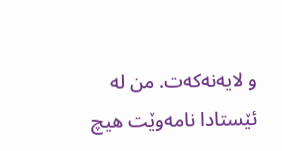و لایه‌نه‌كه‌ت. من له‌ ئێستادا نامه‌وێت هیچ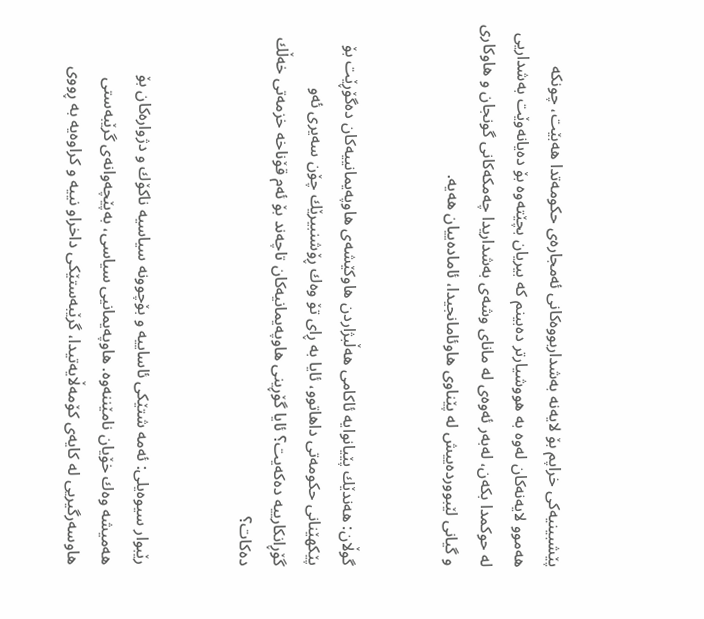پێشبینیه‌كی خراپم بۆ لایه‌نه‌ به‌شداربووه‌كانی ئه‌مجاره‌ی حكومه‌تدا هه‌بێت، چونكه‌ هه‌موو لایه‌نه‌كان له‌وه‌ به‌ هووشیارتر ده‌بینم كه‌ بیریان بچێته‌وه‌ بۆ ده‌یانه‌وێت به‌شداریی له‌ حوكمدا بكه‌ن، له‌به‌ر ئه‌وه‌ی له‌ مانای وشه‌ی به‌شداریدا چه‌مكه‌كانی گونجان و هاوكاری و گیانی لێبوورده‌ییش له‌ پێناوی هاوئامانجیدا، ئاماده‌ییان هه‌یه‌.


گوڵان: هه‌ندێك پێیانوایه‌ ئاكامی هه‌ڵبژاردن هاوكێشه‌ی هاوپه‌یمانییه‌كان ده‌گۆڕێت بۆ پێكهێنانی حكومه‌تی داهاتوو، ئایا به‌ ڕای تۆ وه‌ك ڕۆشنبیرێك چۆن سه‌یری ئه‌و گۆڕانكارییه‌ ده‌كه‌یت؟ ئایا گۆڕینی هاوپه‌یمانیه‌كان تاچه‌ند بۆ ئه‌م قۆناخه‌ خزمه‌تی خه‌ڵك ده‌كات؟


رێبوار سیوه‌یلی: ئه‌مه‌ شتێكی ئاساییه‌ و بۆچوونه‌ سیاسیه‌ ناكۆك و دژواره‌كان بۆ هه‌میشه‌ وه‌ك خۆیان نامێننه‌وه‌. هاوپه‌یمانیی سیاسی، به‌پێچه‌وانه‌ی گرێبه‌ستی هاوسه‌رگیریی له‌ كایه‌ی كۆمه‌ڵایه‌تیدا، گرێبه‌ستێكی داخراو نییه‌ و كراوه‌یه‌ به‌ ڕووی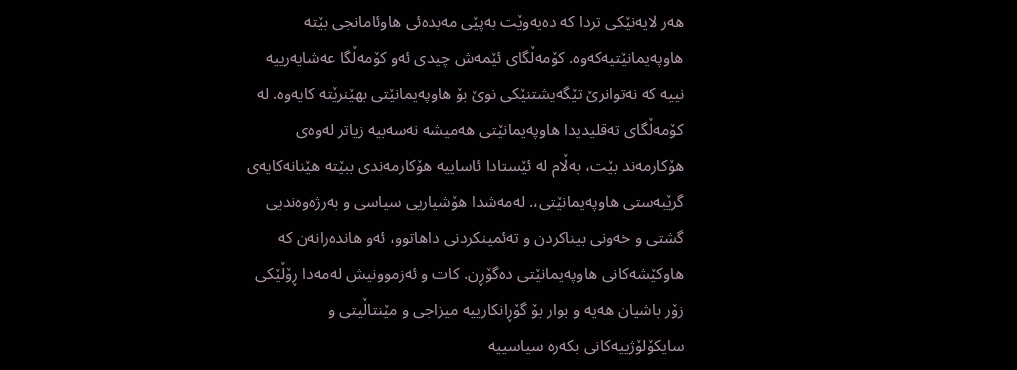هه‌ر لایه‌نێكی تردا كه‌ ده‌یه‌وێت به‌پێی مه‌بده‌ئی هاوئامانجی بێته‌ هاوپه‌یمانێتیه‌كه‌وه‌. كۆمه‌ڵگای ئێمه‌ش چیدی ئه‌و كۆمه‌ڵگا عه‌شایه‌رییه‌ نییه‌ كه‌ نه‌توانرێ تێگه‌یشتنێكی نوێ بۆ هاوپه‌یمانێتی بهێنرێته‌ كایه‌وه‌. له‌ كۆمه‌ڵگای ته‌قلیدیدا هاوپه‌یمانێتی هه‌میشه‌ نه‌سه‌بیه‌ زیاتر له‌وه‌ی هۆكارمه‌ند بێت، به‌ڵام له‌ ئێستادا ئاساییه‌ هۆكارمه‌ندی ببێته‌ هێنانه‌كایه‌ی گرێبه‌ستی هاوپه‌یمانێتی،. له‌مه‌شدا هۆشیاریی سیاسی و به‌رژه‌وه‌ندیی گشتی و خه‌ونی بیناكردن و ته‌ئمینكردنی داهاتوو، ئه‌و هانده‌رانه‌ن كه‌ هاوكێشه‌كانی هاوپه‌یمانێتی ده‌گۆڕن. كات و ئه‌زموونیش له‌مه‌دا ڕۆڵێكی زۆر باشیان هه‌یه‌ و بوار بۆ گۆڕانكارییه‌ میزاجی و مێنتاڵیتی و سایكۆلۆژییه‌كانی بكه‌ره‌ سیاسییه‌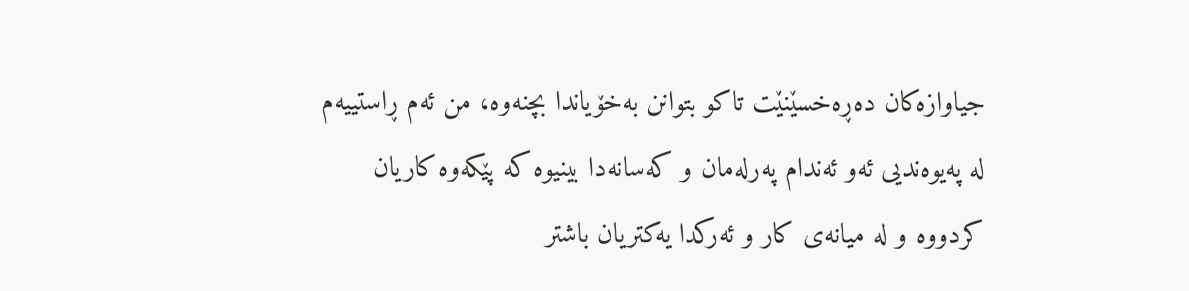جیاوازه‌كان ده‌ڕه‌خسێنێت تاكو بتوانن به‌خۆیاندا بچنه‌وه‌، من ئه‌م ڕاستییه‌م له‌ په‌یوه‌ندیی ئه‌و ئه‌ندام په‌رله‌مان و كه‌سانه‌دا بینیوه‌ كه‌ پێكه‌وه‌ كاریان كردووه‌ و له‌ میانه‌ی كار و ئه‌ركدا یه‌كتریان باشتر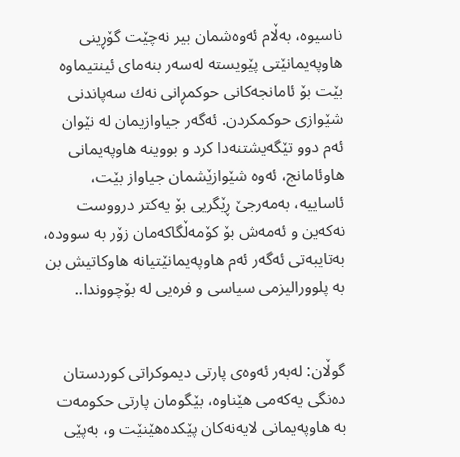ناسیوه‌، به‌ڵام ئه‌وه‌شمان بیر نه‌چێت گۆڕینی هاوپه‌یمانێتی پێویسته‌ له‌سه‌ر بنه‌مای ئینتیماوه‌ بێت بۆ ئامانجه‌كانی حوكمڕانی نه‌ك سه‌پاندنی شێوازی حوكمكردن. ئه‌گه‌ر جیاوازیمان له‌ نێوان ئه‌م دوو تێگه‌یشتنه‌دا كرد و بووینه‌ هاوپه‌یمانی هاوئامانج، ئه‌وه‌ شێوازێشمان جیاواز بێت، ئاساییه‌، به‌مه‌رجێ ڕێگریی بۆ یه‌كتر درووست نه‌كه‌ین و ئه‌مه‌ش بۆ كۆمه‌ڵگاكه‌مان زۆر به‌ سووده‌، به‌تایبه‌تی ئه‌گه‌ر ئه‌م هاوپه‌یمانێتیانه‌ هاوكاتیش بن به‌ پلوورالیزمی سیاسی و فره‌یی له‌ بۆچووندا..


گوڵان: له‌به‌ر ئه‌وه‌ی پارتی دیموكراتی كوردستان ده‌نگی یه‌كه‌می هێناوه‌، بێگومان پارتی حكومه‌ت به‌ هاوپه‌یمانی لایه‌نه‌كان پێكده‌هێنێت و، به‌پێی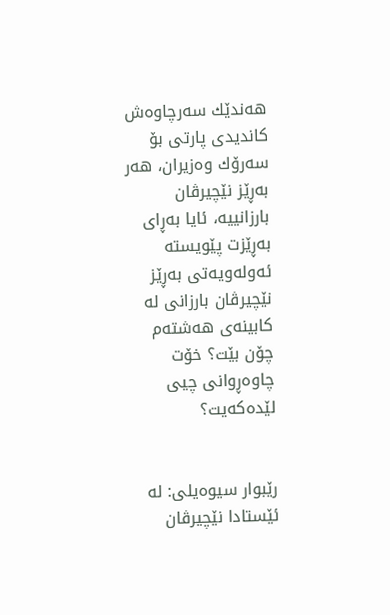هه‌ندێك سه‌رچاوه‌ش كاندیدی پارتی بۆ سه‌رۆك وه‌زیران، هه‌ر به‌ڕێز نێچیرڤان بارزانییه‌، ئایا به‌ڕای به‌ڕێزت پێویسته‌ ئه‌وله‌ویه‌تی به‌ڕێز نێچیرڤان بارزانی له‌ كابینه‌ی هه‌شته‌م چۆن بێت؟ خۆت چاوه‌ڕوانی چیی لێده‌كه‌یت؟


رێبوار سیوه‌یلی: له‌ ئێستادا نێچیرڤان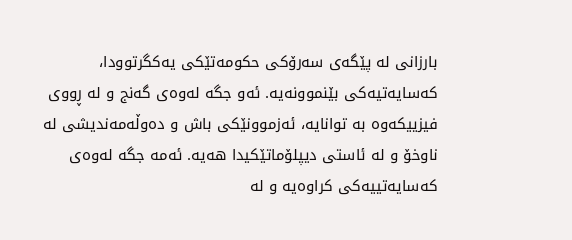بارزانی له‌ پێگه‌ی سه‌رۆكی حكومه‌تێكی یه‌كگرتوودا، كه‌سایه‌تیه‌كی بێنموونه‌یه‌. ئه‌و جگه‌ له‌وه‌ی گه‌نج و له‌ ڕووی فیزییكه‌وه‌ به‌ توانایه‌، ئه‌زموونێكی باش و ده‌وڵه‌مه‌ندیشی له‌ ناوخۆ و له‌ ئاستی دیپلۆماتێكیدا هه‌یه‌. ئه‌مه‌ جگه‌ له‌وه‌ی كه‌سایه‌تییه‌كی كراوه‌یه‌ و له‌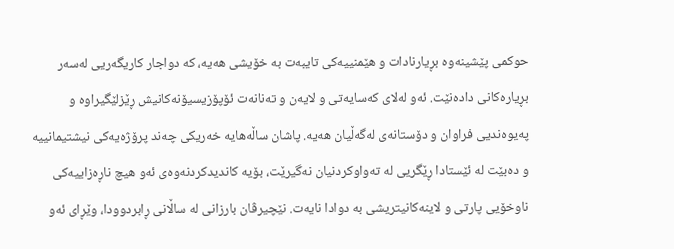حوكمی پێشینه‌وه‌ بڕیارنادات و هێمنییه‌كی تایبه‌ت به‌ خۆیشی هه‌یه‌، كه‌ دواجار كاریگه‌ریی له‌سه‌ر بڕیاره‌كانی داده‌نێت. ئه‌و له‌لای كه‌سایه‌تی و لایه‌ن و ته‌نانه‌ت ئۆپۆزیسیۆنه‌كانیش ڕێزلێگیراوه‌ و په‌یوه‌ندیی فراوان و دۆستانه‌ی له‌گه‌ڵیان هه‌یه‌. پاشان ساڵه‌هایه‌ خه‌ریكی چه‌ند پرۆژه‌یه‌كی نیشتیمانییه‌ و ده‌بێت له‌ ئێستادا ڕێگریی له‌ ته‌واوكردنیان نه‌گیرێت، بۆیه‌ كاندیدكردنه‌وه‌ی ئه‌و هیچ ناڕه‌زاییه‌كی ناوخۆیی پارتی و لاینه‌كانیتریشی به‌ دوادا نایه‌ت. نێچیرڤان بارزانی له‌ ساڵانی ڕابردوودا، وێڕای ئه‌و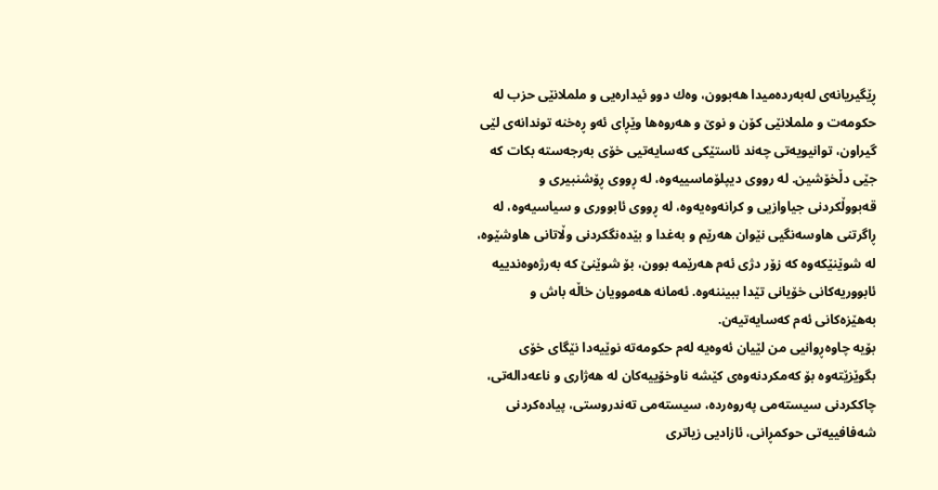ڕێگیریانه‌ی له‌به‌رده‌میدا هه‌بوون، وه‌ك دوو ئیداره‌یی و ململانێی حزب له‌ حكومه‌ت و ململانێی كۆن و نوێ و هه‌روه‌ها وێڕای ئه‌و ڕه‌خنه‌ توندانه‌ی لێی گیراون، توانیویه‌تی چه‌ند ئاستێكی كه‌سایه‌تیی خۆی به‌رجه‌سته‌ بكات كه‌ جێی دڵخۆشین. له‌ رووی دیپلۆماسییه‌وه‌، له‌ ڕووی ڕۆشنبیری و قه‌بووڵكردنی جیاوازیی و كرانه‌وه‌یه‌وه‌، له‌ ڕووی ئابووری و سیاسیه‌وه‌، له‌ ڕاگرتنی هاوسه‌نگیی نێوان هه‌رێم و به‌غدا و بێده‌نگكردنی وڵاتانی هاوشێوه‌، له‌ شوێنێكه‌وه‌ كه‌ زۆر دژی ئه‌م هه‌رێمه‌ بوون، بۆ شوێنێ كه‌ به‌رژه‌وه‌ندییه‌ ئابووریه‌كانی خۆیانی تێدا ببیننه‌وه‌. ئه‌مانه‌ هه‌موویان خاڵه‌ باش و به‌هێزه‌كانی ئه‌م كه‌سایه‌تیه‌ن.
بۆیه‌ چاوه‌ڕوانیی من لێیان ئه‌وه‌یه‌ له‌م حكومه‌ته‌ نوێیه‌دا نێگای خۆی بگوێزێته‌وه‌ بۆ كه‌مكردنه‌وه‌ی كێشه‌ ناوخۆییه‌كان له‌ هه‌ژاری و ناعه‌داله‌تی، چاككردنی سیسته‌می په‌روه‌رده‌، سیسته‌می ته‌ندروستی، پیاده‌كردنی شه‌فافییه‌تی حوكمڕانی، ئازادیی زیاتری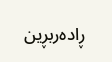ڕاده‌ربڕین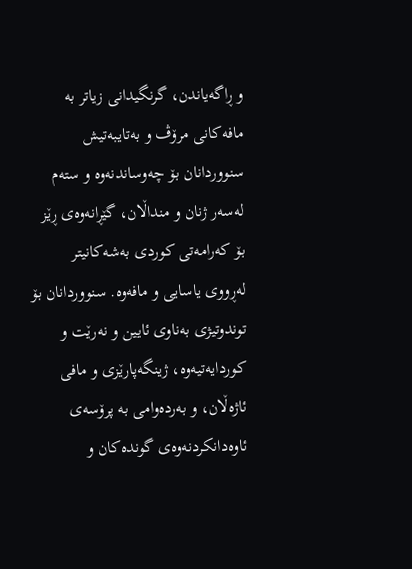و ڕاگه‌یاندن، گرنگیدانی زیاتر به‌ مافه‌كانی مرۆڤ و به‌تایبه‌تیش سنووردانان بۆ چه‌وساندنه‌وه‌ و سته‌م له‌سه‌ر ژنان و منداڵان، گێڕانه‌وه‌ی‌ ڕێز بۆ كه‌رامه‌تی كوردی به‌شه‌كانیتر له‌ڕووی یاسایی و مافه‌وه‌. سنووردانان بۆ توندوتیژی به‌ناوی ئایین و نه‌رێت و كوردایه‌تیه‌وه‌، ژینگه‌پارێزی و مافی ئاژه‌ڵان، و به‌رده‌وامی به‌ پرۆسه‌ی ئاوه‌دانكردنه‌وه‌ی گونده‌كان و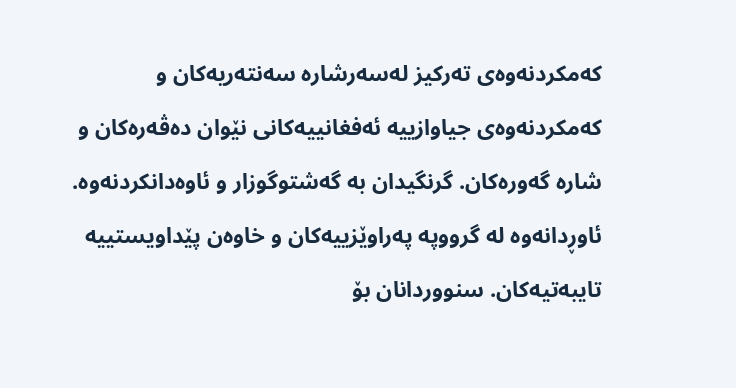كه‌مكردنه‌وه‌ی ته‌ركیز له‌سه‌رشاره‌ سه‌نته‌ریه‌كان و كه‌مكردنه‌وه‌ی جیاوازییه‌ ئه‌فغانییه‌كانی نێوان ده‌ڤه‌ره‌كان و شاره‌ گه‌وره‌كان. گرنگیدان به‌ گه‌شتوگوزار و ئاوه‌دانكردنه‌وه‌. ئاوڕدانه‌وه‌ له‌ گرووپه‌ په‌راوێزییه‌كان و خاوه‌ن پێداویستییه‌ تایبه‌تیه‌كان. سنووردانان بۆ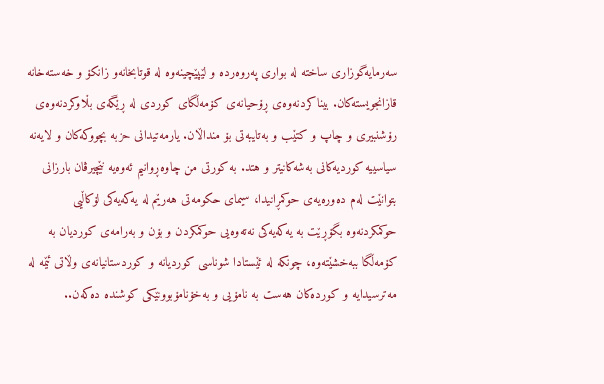سه‌رمایه‌گوزاری ساخته‌ له‌ بواری په‌روه‌رده‌ و لێپێچینه‌وه‌ له‌ قوتابخانه‌و زانكۆ و خه‌سته‌خانه‌ قازانجویسته‌كان. بیناكردنه‌وه‌ی ڕۆحیانه‌ی كۆمه‌ڵگای كوردی له‌ ڕێگه‌ی بڵاوكردنه‌وه‌ی رۆشنبیری و چاپ و كتێب و به‌تایبه‌تی بۆ منداڵان. یارمه‌تیدانی حزبه‌ بچووكه‌كان و لایه‌نه‌ سیاسییه‌ كوردیه‌كانی به‌شه‌كانیتر و هتد. به‌ كورتی من چاوه‌ڕوانیم ئه‌وه‌یه‌ نێچیرڤان بارزانی بتوانێت له‌م ده‌وره‌یه‌ی حوكمڕانیدا، سیمای حكومه‌تی هه‌رێم له‌ یه‌كه‌یه‌كی لۆكاڵیی حوكمكردنه‌وه‌ بگۆڕێت به‌ یه‌كه‌یه‌كی نه‌ته‌وه‌یی حوكمكردن و بۆن و به‌رامه‌ی كوردیان به‌ كۆمه‌ڵگا ببه‌خشێته‌وه‌، چونكه‌ له‌ ئێستادا شوناسی كوردیانه‌ و كوردستانیانه‌ی وڵاتی ئێمه‌ له‌ مه‌ترسیدایه‌ و كورده‌كان هه‌ست به‌ نامۆیی و به‌خۆنامۆبوونێكی كوشنده‌ ده‌كه‌ن..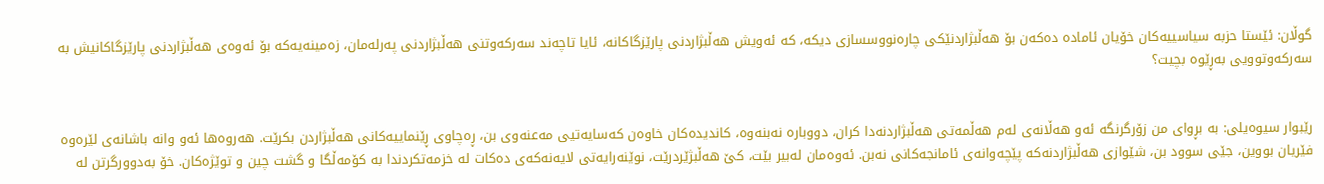گوڵان: ئێستا حزبه‌ سیاسییه‌كان خۆیان ئاماده‌ ده‌كه‌ن بۆ هه‌ڵبژاردنێكی چاره‌نووسسازی دیكه‌، كه‌ ئه‌ویش هه‌ڵبژاردنی پارێزگاكانه‌، ئایا تاچه‌ند سه‌ركه‌وتنی هه‌ڵبژاردنی په‌رله‌مان، زه‌مینه‌یه‌كه‌ بۆ ئه‌وه‌ی هه‌ڵبژاردنی پارێزگاكانیش به‌ سه‌ركه‌وتوویی به‌ڕێوه‌ بچیت؟


رێبوار سیوه‌یلی: به‌ بڕوای من زۆرگرنگه‌ ئه‌و هه‌ڵانه‌ی له‌م هه‌ڵمه‌تی هه‌ڵبژاردنه‌دا كران، دووباره‌ نه‌بنه‌وه‌، كاندیده‌كان خاوه‌ن كه‌سایه‌تیی مه‌عنه‌وی بن، ڕه‌چاوی ڕێنماییه‌كانی هه‌ڵبژاردن بكرێت. هه‌روه‌ها ئه‌و وانه‌ باشانه‌ی لێره‌وه‌ فێریان بووین، جێی سوود بن، شێوازی هه‌ڵبژاردنه‌كه‌ پێچه‌وانه‌ی ئامانجه‌كانی نه‌بن. ئه‌وه‌مان له‌بیر بێت، كێ هه‌ڵبژێردرێت، نوێنه‌رایه‌تی لایه‌نه‌كه‌ی ده‌كات له‌ خزمه‌تكردندا به‌ كۆمه‌ڵگا و گشت چین و توێژه‌كان. خۆ به‌دوورگرتن له‌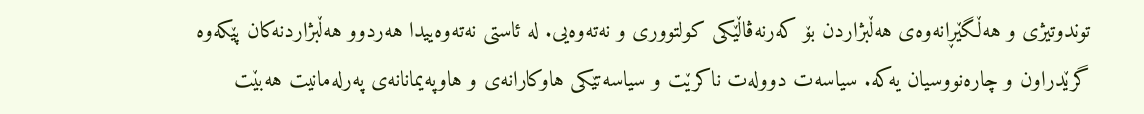توندوتیژی و هه‌ڵگێڕانه‌وه‌ی هه‌ڵبژاردن بۆ كه‌رنه‌ڤاڵێكی كولتووری و نه‌ته‌وه‌یی. له‌ ئاستی نه‌ته‌وه‌ییدا هه‌ردوو هه‌ڵبژاردنه‌كان پێكه‌وه‌ گرێدراون و چاره‌نووسیان یه‌كه‌. سیاسه‌ت دووله‌ت ناكرێت و سیاسه‌تێكی هاوكارانه‌ی و هاوپه‌یمانانه‌ی په‌رله‌مانیت هه‌بێت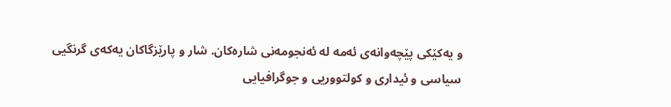و یه‌كێكی پێچه‌وانه‌ی ئه‌مه‌ له‌ ئه‌نجومه‌نی شاره‌كان. شار و پارێزگاكان یه‌كه‌ی گرنگیی سیاسی و ئیداری و كولتووریی و جوگرافیایی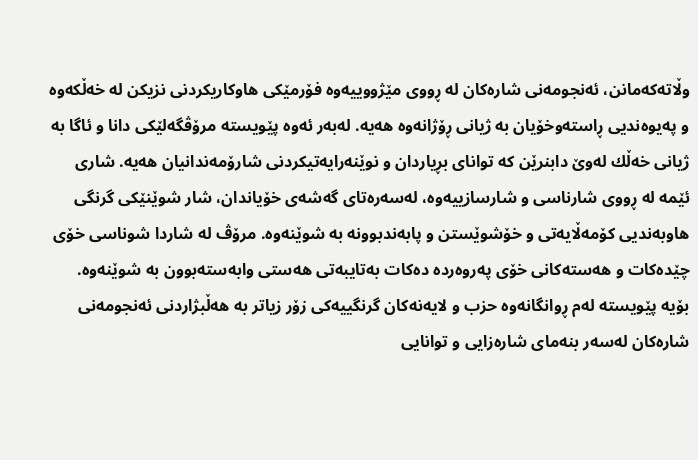وڵاته‌كه‌مانن، ئه‌نجومه‌نی شاره‌كان له‌ ڕووی مێژووییه‌وه‌ فۆرمێكی هاوكاریكردنی نزیكن له‌ خه‌ڵكه‌وه‌ و په‌یوه‌ندیی ڕاسته‌وخۆیان به‌ ژیانی ڕۆژانه‌وه‌ هه‌یه‌. له‌به‌ر ئه‌وه‌ پێویسته‌ مرۆڤگه‌لێكی دانا و ئاگا به‌ ژیانی خه‌ڵك له‌وێ دابنرێن كه‌ توانای بڕیاردان و نوێنه‌رایه‌تیكردنی شارۆمه‌ندانیان هه‌یه‌. شاری ئێمه‌ له‌ ڕووی شارناسی و شارسازییه‌وه‌، له‌سه‌ره‌تای گه‌شه‌ی خۆیاندان، شار شوێنێكی گرنگی هاوبه‌ندیی كۆمه‌ڵایه‌تی و خۆشوێستن و پابه‌ندبوونه‌ به‌ شوێنه‌وه‌. مرۆڤ له‌ شاردا شوناسی خۆی چێده‌كات و هه‌سته‌كانی خۆی په‌روه‌رده ‌ده‌كات به‌تایبه‌تی هه‌ستی وابه‌سته‌بوون به‌ شوێنه‌وه‌. بۆیه‌ پێویسته‌ له‌م ڕوانگانه‌وه‌ حزب و لایه‌نه‌كان گرنگییه‌كی زۆر زیاتر به‌ هه‌ڵبژاردنی ئه‌نجومه‌نی شاره‌كان له‌سه‌ر بنه‌مای شاره‌زایی و توانایی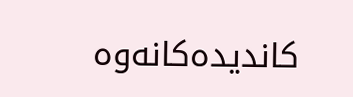كاندیده‌كانه‌وه‌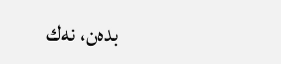بده‌ن، نه‌ك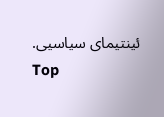ئینتیمای سیاسیی.
Top